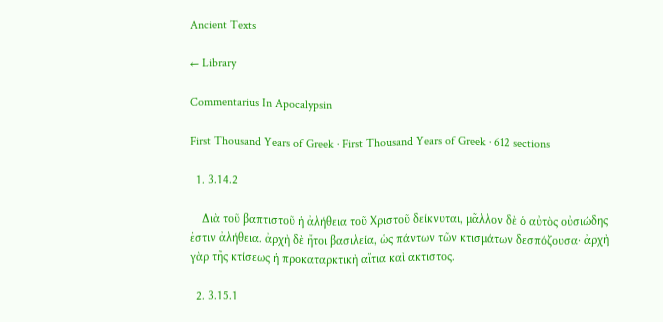Ancient Texts

← Library

Commentarius In Apocalypsin

First Thousand Years of Greek · First Thousand Years of Greek · 612 sections

  1. 3.14.2

    Διὰ τοῦ βαπτιστοῦ ἡ ἀλήθεια τοῦ Χριστοῦ δείκνυται, μᾶλλον δὲ ὁ αὐτὸς οὐσιώδης ἐστιν ἀλήθεια. ἀρχὴ δὲ ἤτοι βασιλεία, ὡς πάντων τῶν κτισμάτων δεσπόζουσα· ἀρχὴ γὰρ τῆς κτίσεως ἡ προκαταρκτικὴ αἴτια καὶ ακτιστος.

  2. 3.15.1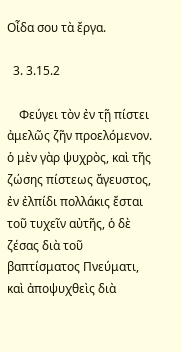Οἶδα σου τὰ ἔργα.

  3. 3.15.2

    Φεύγει τὸν ἐν τῇ πίστει ἀμελῶς ζῆν προελόμενον. ὁ μὲν γὰρ ψυχρὸς, καὶ τῆς ζώσης πίστεως ἄγευστος, ἐν ἐλπίδι πολλάκις ἔσται τοῦ τυχεῖν αὐτῆς, ὁ δὲ ζέσας διὰ τοῦ βαπτίσματος Πνεύματι, καὶ ἀποψυχθεὶς διὰ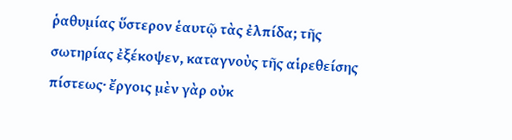ῥαθυμίας ὕστερον ἑαυτῷ τὰς ἐλπίδα; τῆς σωτηρίας ἐξέκοψεν, καταγνοὺς τῆς αἱρεθείσης πίστεως· ἔργοις μὲν γὰρ οὐκ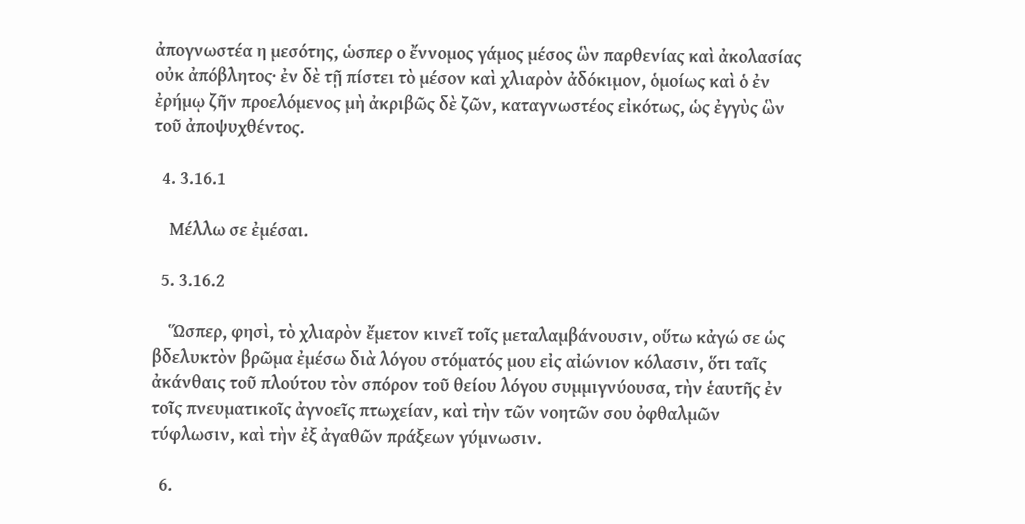ἀπογνωστέα η μεσότης, ὡσπερ ο ἔννομος γάμος μέσος ὣν παρθενίας καὶ ἀκολασίας οὐκ ἀπόβλητος· ἐν δὲ τῇ πίστει τὸ μέσον καὶ χλιαρὸν ἀδόκιμον, ὁμοίως καὶ ὁ ἐν ἐρήμῳ ζῆν προελόμενος μὴ ἀκριβῶς δὲ ζῶν, καταγνωστέος εἰκότως, ὡς ἐγγὺς ὣν τοῦ ἀποψυχθέντος.

  4. 3.16.1

    Μέλλω σε ἐμέσαι.

  5. 3.16.2

    Ὥσπερ, φησὶ, τὸ χλιαρὸν ἔμετον κινεῖ τοῖς μεταλαμβάνουσιν, οὕτω κἀγώ σε ὡς βδελυκτὸν βρῶμα ἐμέσω διὰ λόγου στόματός μου εἰς αἰώνιον κόλασιν, ὅτι ταῖς ἀκάνθαις τοῦ πλούτου τὸν σπόρον τοῦ θείου λόγου συμμιγνύουσα, τὴν ἑαυτῆς ἐν τοῖς πνευματικοῖς ἀγνοεῖς πτωχείαν, καὶ τὴν τῶν νοητῶν σου ὀφθαλμῶν τύφλωσιν, καὶ τὴν ἐξ ἀγαθῶν πράξεων γύμνωσιν.

  6.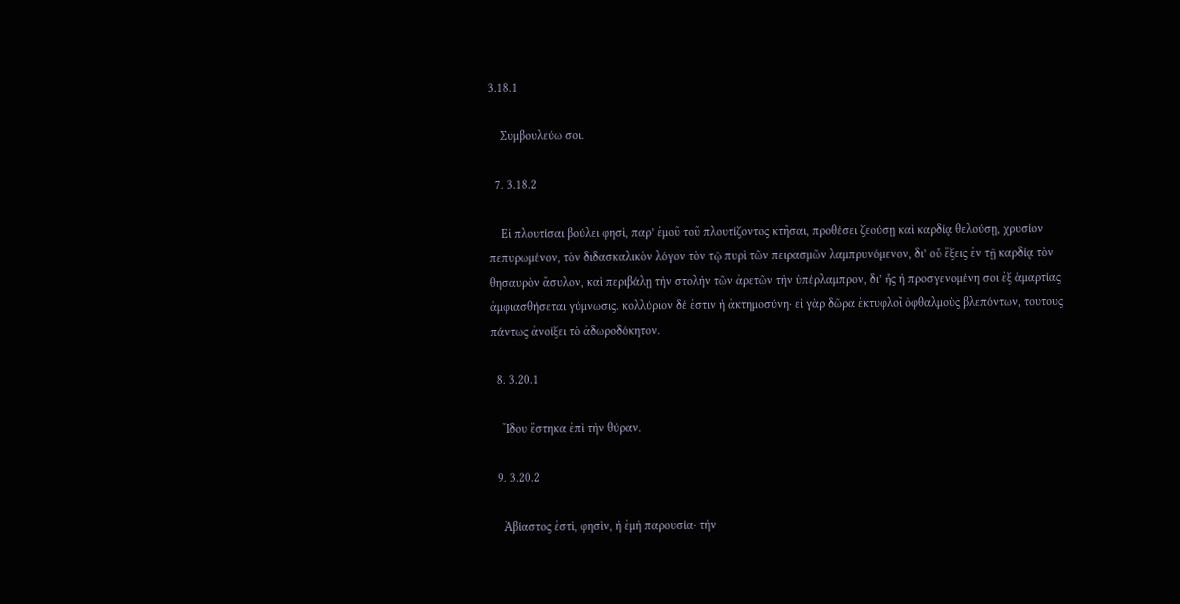3.18.1

    Συμβουλεύω σοι.

  7. 3.18.2

    Εἰ πλουτίσαι βούλει φησὶ, παρ’ ἐμοῦ τοῦ πλουτίζοντος κτῆσαι, προθέσει ζεούσῃ καὶ καρδίᾳ θελούσῃ, χρυσίον πεπυρωμένον, τὸν διδασκαλικὸν λόγον τὸν τῷ πυρὶ τῶν πειρασμῶν λαμπρυνόμενον, δι’ οὗ ἕξεις ἐν τῇ καρδίᾳ τὸν θησαυρὸν ἄσυλον, καὶ περιβάλῃ τὴν στολὴν τῶν ἀρετῶν τὴν ὑπέρλαμπρον, δι’ ἧς ἡ προσγενομένη σοι ἐξ ἁμαρτίας ἀμφιασθήσεται γύμνωσις. κολλύριον δέ ἐστιν ἡ ἀκτημοσύνη· εἰ γὰρ δῶρα ἐκτυφλοῖ ὀφθαλμοὺς βλεπόντων, τουτους πάντως ἀνοίξει τὸ ἀδωροδόκητον.

  8. 3.20.1

    Ἴδου ἕστηκα ἐπὶ τὴν θύραν.

  9. 3.20.2

    Ἀβίαστος ἐστὶ, φησὶν, ἡ ἐμὴ παρουσία· τὴν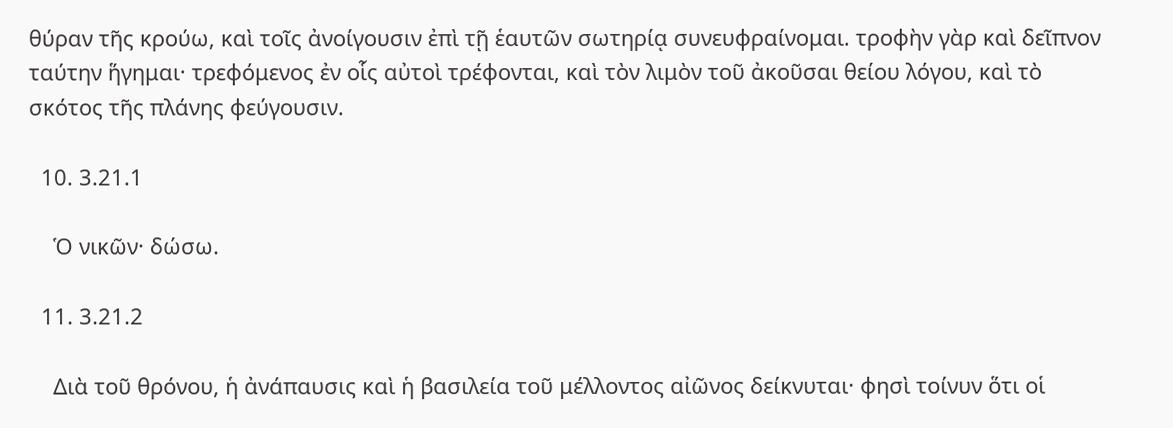θύραν τῆς κρούω, καὶ τοῖς ἀνοίγουσιν ἐπὶ τῇ ἑαυτῶν σωτηρίᾳ συνευφραίνομαι. τροφὴν γὰρ καὶ δεῖπνον ταύτην ἥγημαι· τρεφόμενος ἐν οἷς αὐτοὶ τρέφονται, καὶ τὸν λιμὸν τοῦ ἀκοῦσαι θείου λόγου, καὶ τὸ σκότος τῆς πλάνης φεύγουσιν.

  10. 3.21.1

    Ὁ νικῶν· δώσω.

  11. 3.21.2

    Διὰ τοῦ θρόνου, ἡ ἀνάπαυσις καὶ ἡ βασιλεία τοῦ μέλλοντος αἰῶνος δείκνυται· φησὶ τοίνυν ὅτι οἱ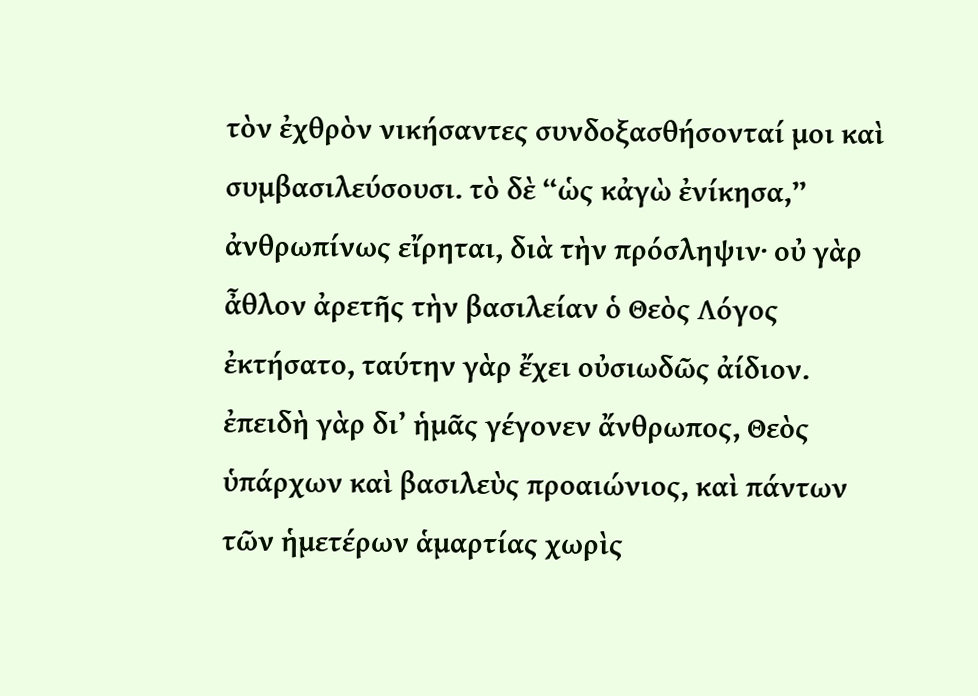τὸν ἐχθρὸν νικήσαντες συνδοξασθήσονταί μοι καὶ συμβασιλεύσουσι. τὸ δὲ “ὡς κἀγὼ ἐνίκησα,” ἀνθρωπίνως εἴρηται, διὰ τὴν πρόσληψιν· οὐ γὰρ ἆθλον ἀρετῆς τὴν βασιλείαν ὁ Θεὸς Λόγος ἐκτήσατο, ταύτην γὰρ ἔχει οὐσιωδῶς ἀίδιον. ἐπειδὴ γὰρ δι’ ἡμᾶς γέγονεν ἄνθρωπος, Θεὸς ὑπάρχων καὶ βασιλεὺς προαιώνιος, καὶ πάντων τῶν ἡμετέρων ἁμαρτίας χωρὶς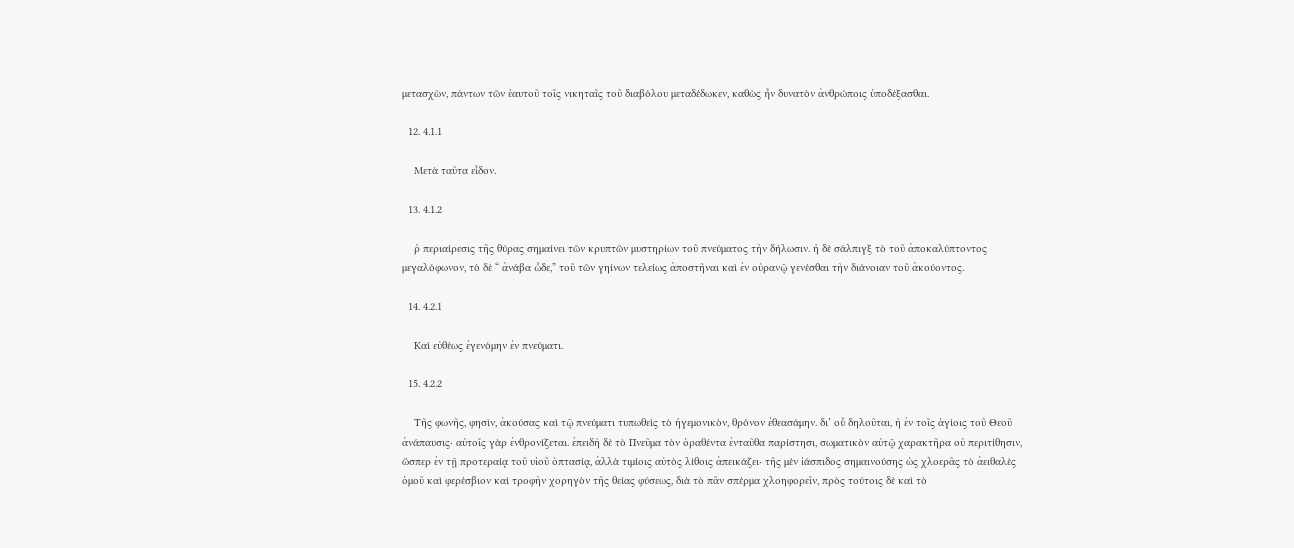μετασχὼν, πάντων τῶν ἑαυτοῦ τοῖς νικηταῖς τοῦ διαβόλου μεταδέδωκεν, καθὼς ἦν δυνατὸν ἀνθρώποις ὑποδέξασθαι.

  12. 4.1.1

    Μετὰ ταῦτα εἶδον.

  13. 4.1.2

    ῥ περιαίρεσις τῆς θύρας σημαίνει τῶν κρυπτῶν μυστηρίων τοῦ πνεύματος τὴν δήλωσιν. ἡ δὲ σάλπιγξ τὸ τοῦ ἀποκαλύπτοντος μεγαλόφωνον, τὸ δὲ “ ἀνάβα ὧδε,” τοῦ τῶν γηίνων τελείως ἀποστῆναι καὶ ἐν οὐρανῷ γενέσθαι τὴν διάνοιαν τοῦ ἀκούοντος.

  14. 4.2.1

    Καὶ εὐθέως ἐγενόμην ἐν πνεύματι.

  15. 4.2.2

    Τῆς φωνῆς, φησὶν, ἀκούσας καὶ τῷ πνεύματι τυπωθεὶς τὸ ἡγεμονικὸν, θρόνον ἐθεασάμην. δι’ οὗ δηλοῦται, ἡ ἐν τοῖς ἁγίοις τοῦ Θεοῦ ἀνάπαυσις· αὐτοῖς γὰρ ἐνθρονίζεται. ἐπειδὴ δὲ τὸ Πνεῦμα τὸν ὁραθέντα ἐνταῦθα παρίστησι, σωματικὸν αὐτῷ χαρακτῆρα οὐ περιτίθησιν, ὥσπερ ἐν τῇ προτεραίᾳ τοῦ υἱοῦ ὀπτασίᾳ, ἀλλὰ τιμίοις αὐτὸς λίθοις ἀπεικάζει· τῆς μὲν ἰάσπιδος σημαινούσης ὡς χλοερᾶς τὸ ἀειθαλὲς ὁμοῦ καὶ φερέσβιον καὶ τροφὴν χορηγὸν τῆς θείας φύσεως, διὰ τὸ πᾶν σπέρμα χλοηφορεῖν, πρὸς τούτοις δὲ καὶ τὸ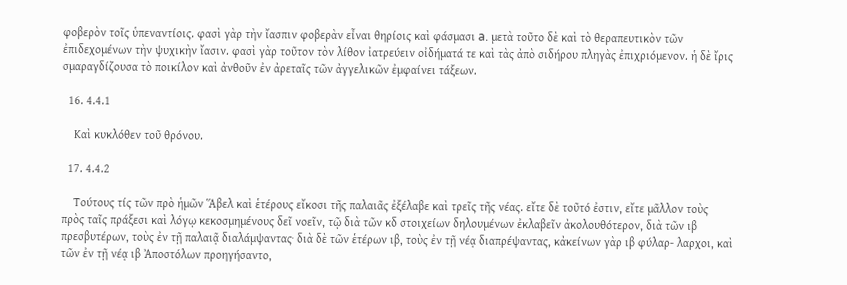φοβερὸν τοῖς ὑπεναντίοις. φασὶ γὰρ τὴν ἴασπιν φοβερὰν εἶναι θηρίοις καὶ φάσμασι a. μετὰ τοῦτο δὲ καὶ τὸ θεραπευτικὸν τῶν ἐπιδεχομένων τὴν ψυχικὴν ἴασιν. φασὶ γὰρ τοῦτον τὸν λίθον ἰατρεύειν οἰδήματά τε καὶ τὰς ἀπὸ σιδήρου πληγὰς ἐπιχριόμενον. ἡ δὲ ἴρις σμαραγδίζουσα τὸ ποικίλον καὶ ἀνθοῦν ἐν ἀρεταῖς τῶν ἀγγελικῶν ἐμφαίνει τάξεων.

  16. 4.4.1

    Καὶ κυκλόθεν τοῦ θρόνου.

  17. 4.4.2

    Τούτους τίς τῶν πρὸ ἡμῶν Ἅβελ καὶ ἑτέρους εἴκοσι τῆς παλαιᾶς ἐξέλαβε καὶ τρεῖς τῆς νέας. εἴτε δὲ τοῦτό ἐστιν, εἴτε μᾶλλον τοὺς πρὸς ταῖς πράξεσι καὶ λόγῳ κεκοσμημένους δεῖ νοεῖν, τῷ διὰ τῶν κδ στοιχείων δηλουμένων ἐκλαβεῖν ἀκολουθότερον, διὰ τῶν ιβ πρεσβυτέρων, τοὺς ἐν τῇ παλαιᾷ διαλάμψαντας· διὰ δὲ τῶν ἑτέρων ιβ, τοὺς ἐν τῇ νέᾳ διαπρέψαντας, κἀκείνων γὰρ ιβ φύλαρ- λαρχοι, καὶ τῶν ἐν τῇ νέᾳ ιβ Ἀποστόλων προηγήσαντο,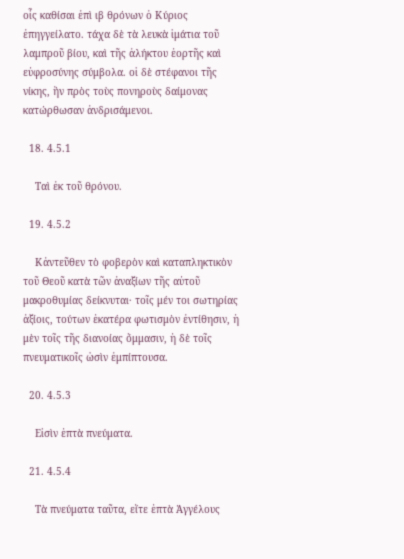οἷς καθίσαι ἐπὶ ιβ θρόνων ὁ Κύριος ἐπηγγείλατο. τάχα δὲ τὰ λευκὰ ἱμάτια τοῦ λαμπροῦ βίου, καὶ τῆς ἀλήκτου ἑορτῆς καὶ εὐφροσύνης σύμβολα. οἱ δὲ στέφανοι τῆς νίκης, ἣν πρὸς τοὺς πονηροὺς δαίμονας κατώρθωσαν ἀνδρισάμενοι.

  18. 4.5.1

    Ταὶ ἐκ τοῦ θρόνου.

  19. 4.5.2

    Κἀντεῦθεν τὸ φοβερὸν καὶ καταπληκτικὸν τοῦ Θεοῦ κατὰ τῶν ἀναξίων τῆς αὐτοῦ μακροθυμίας δείκνυται· τοῖς μέν τοι σωτηρίας ἀξίοις, τούτων ἑκατέρα φωτισμὸν ἐντίθησιν, ἡ μὲν τοῖς τῆς διανοίας ὄμμασιν, ἡ δὲ τοῖς πνευματικοῖς ὠσὶν ἐμπίπτουσα.

  20. 4.5.3

    Εἰσὶν ἑπτὰ πνεύματα.

  21. 4.5.4

    Τὰ πνεύματα ταῦτα, εἴτε ἑπτὰ Ἀγγέλους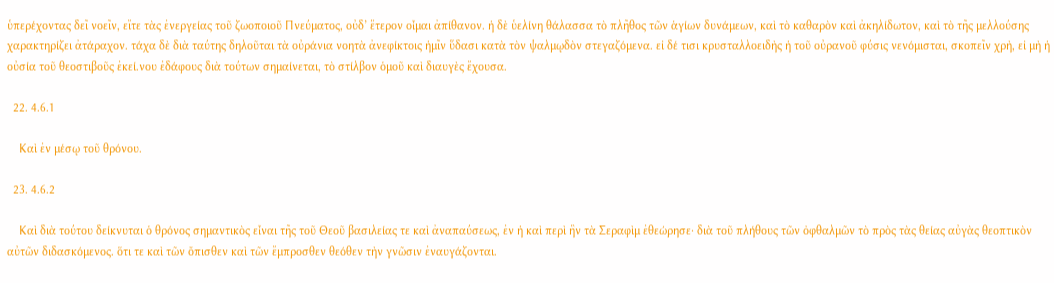ὑπερέχοντας δεῖ νοεῖν, εἴτε τὰς ἐνεργείας τοῦ ζωοποιοῦ Πνεύματος, οὐδ’ ἕτερον οἶμαι ἀπίθανον. ἡ δὲ ὑελίνη θάλασσα τὸ πλῆθος τῶν ἁγίων δυνάμεων, καὶ τὸ καθαρὸν καὶ ἀκηλίδωτον, καὶ τὸ τῆς μελλούσης χαρακτηρίζει ἀτάραχον. τάχα δὲ διὰ ταύτης δηλοῦται τὰ οὐράνια νοητὰ ἀνεφίκτοις ἡμῖν ὕδασι κατὰ τὸν ψαλμῳδὸν στεγαζόμενα. εἰ δέ τισι κρυσταλλοειδὴς ἡ τοῦ οὐρανοῦ φύσις νενόμισται, σκοπεῖν χρὴ, εἰ μὴ ἡ οὐσία τοῦ θεοστιβοῦς ἐκεί.νου ἐδάφους διὰ τούτων σημαίνεται, τὸ στίλβον ὁμοῦ καὶ διαυγὲς ἔχουσα.

  22. 4.6.1

    Καὶ ἐν μέσῳ τοῦ θρόνου.

  23. 4.6.2

    Καὶ διὰ τούτου δείκνυται ὁ θρόνος σημαντικὸς εἶναι τῆς τοῦ Θεοῦ βασιλείας τε καὶ ἀναπαύσεως, ἐν ἡ καὶ περὶ ἣν τὰ Σεραφὶμ ἐθεώρησε· διὰ τοῦ πλήθους τῶν ὀφθαλμῶν τὸ πρὸς τὰς θείας αὐγὰς θεοπτικὸν αὐτῶν διδασκόμενος. ὅτι τε καὶ τῶν ὄπισθεν καὶ τῶν ἔμπροσθεν θεόθεν τὴν γνῶσιν ἐναυγάζονται.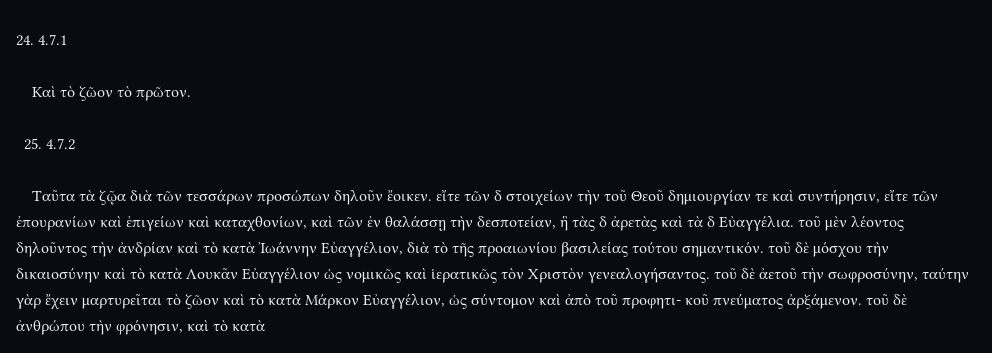24. 4.7.1

    Καὶ τὸ ζῶον τὸ πρῶτον.

  25. 4.7.2

    Ταῦτα τὰ ζῷα διὰ τῶν τεσσάρων προσώπων δηλοῦν ἔοικεν. εἴτε τῶν δ στοιχείων τὴν τοῦ Θεοῦ δημιουργίαν τε καὶ συντήρησιν, εἴτε τῶν ἐπουρανίων καὶ ἐπιγείων καὶ καταχθονίων, καὶ τῶν ἐν θαλάσσῃ τὴν δεσποτείαν, ἣ τὰς δ ἀρετὰς καὶ τὰ δ Εὐαγγέλια. τοῦ μὲν λέοντος δηλοῦντος τὴν ἀνδρίαν καὶ τὸ κατὰ Ἰωάννην Εὐαγγέλιον, διὰ τὸ τῆς προαιωνίου βασιλείας τούτου σημαντικόν. τοῦ δὲ μόσχου τὴν δικαιοσύνην καὶ τὸ κατὰ Λουκᾶν Εὐαγγέλιον ὡς νομικῶς καὶ ἱερατικῶς τὸν Χριστὸν γενεαλογήσαντος. τοῦ δὲ ἀετοῦ τὴν σωφροσύνην, ταύτην γὰρ ἔχειν μαρτυρεῖται τὸ ζῶον καὶ τὸ κατὰ Μάρκον Εὐαγγέλιον, ὡς σύντομον καὶ ἀπὸ τοῦ προφητι- κοῦ πνεύματος ἀρξάμενον. τοῦ δὲ ἀνθρώπου τὴν φρόνησιν, καὶ τὸ κατὰ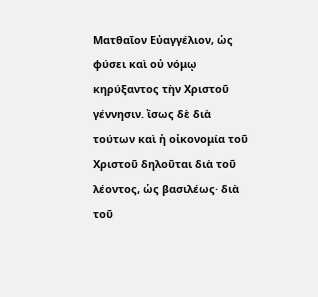Ματθαῖον Εὐαγγέλιον, ὡς φύσει καὶ οὐ νόμῳ κηρύξαντος τὴν Χριστοῦ γέννησιν. ἴσως δὲ διὰ τούτων καὶ ἡ οἰκονομία τοῦ Χριστοῦ δηλοῦται διὰ τοῦ λέοντος, ὡς βασιλέως· διὰ τοῦ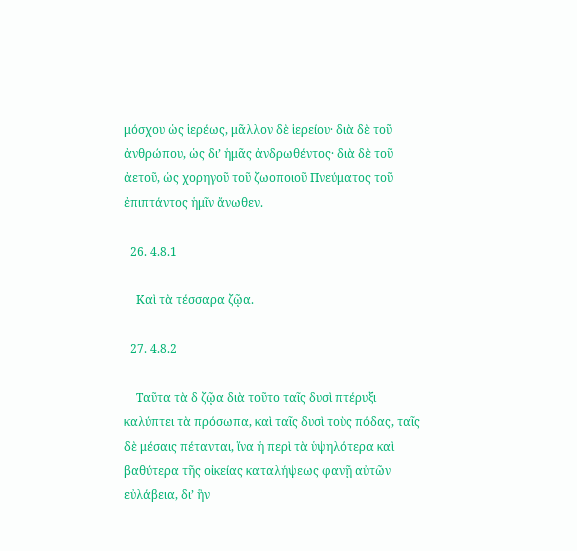μόσχου ὡς ἱερέως, μᾶλλον δὲ ἱερείου· διὰ δὲ τοῦ ἀνθρώπου, ὡς δι’ ἡμᾶς ἀνδρωθέντος· διὰ δὲ τοῦ ἀετοῦ, ὡς χορηγοῦ τοῦ ζωοποιοῦ Πνεύματος τοῦ ἐπιπτάντος ἡμῖν ἄνωθεν.

  26. 4.8.1

    Καὶ τὰ τέσσαρα ζῷα.

  27. 4.8.2

    Ταῦτα τὰ δ ζῷα διὰ τοῦτο ταῖς δυσὶ πτέρυξι καλύπτει τὰ πρόσωπα, καὶ ταῖς δυσὶ τοὺς πόδας, ταῖς δὲ μέσαις πέτανται, ἵνα ἡ περὶ τὰ ὑψηλότερα καὶ βαθύτερα τῆς οἰκείας καταλήψεως φανῇ αὐτῶν εὐλάβεια, δι’ ἣν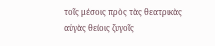τοῖς μέσοις πρὸς τὰς θεατρικὰς αὐγὰς θείοις ζυγοῖς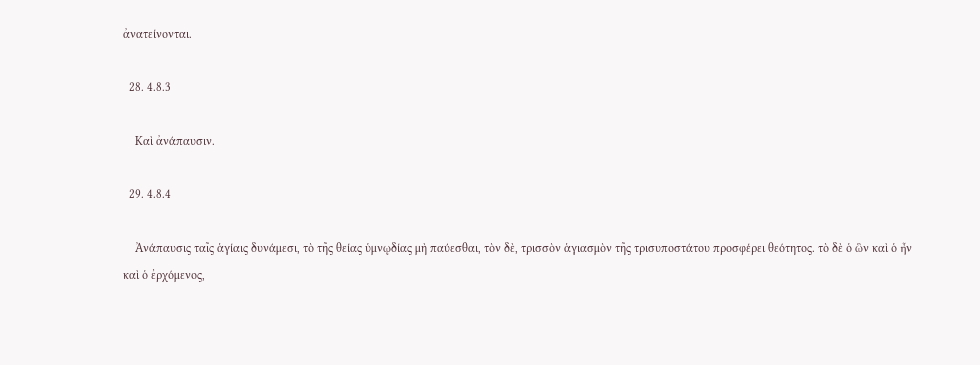ἀνατείνονται.

  28. 4.8.3

    Καὶ ἀνάπαυσιν.

  29. 4.8.4

    Ἀνάπαυσις ταῖς ἁγίαις δυνάμεσι, τὸ τῆς θείας ὑμνῳδίας μὴ παύεσθαι, τὸν δὲ, τρισσὸν ἁγιασμὸν τῆς τρισυποστάτου προσφέρει θεότητος. τὸ δὲ ὁ ὣν καὶ ὁ ἦν καὶ ὁ ἐρχόμενος,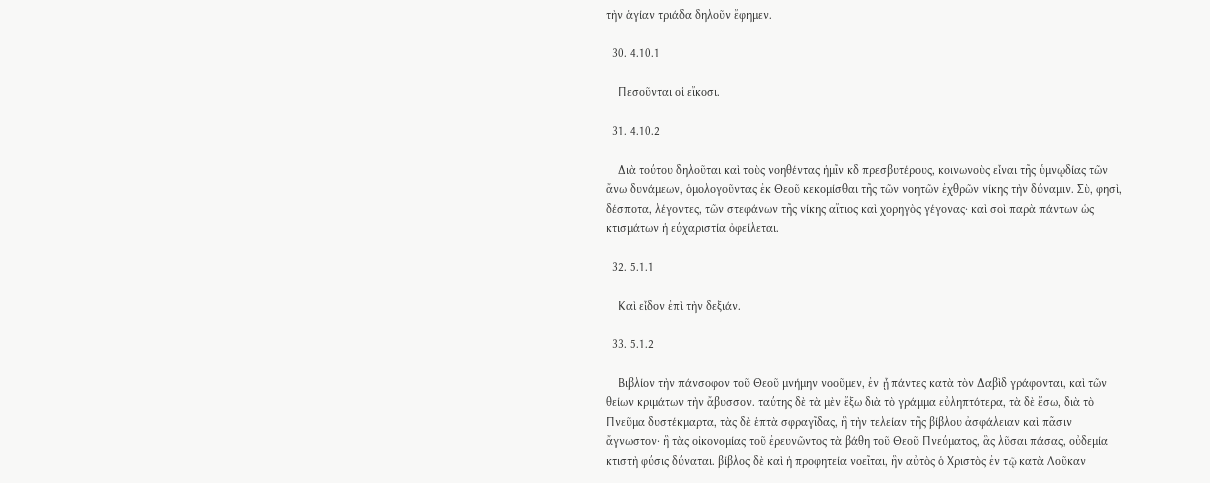τὴν ἁγίαν τριάδα δηλοῦν ἔφημεν.

  30. 4.10.1

    Πεσοῦνται οἱ εἴκοσι.

  31. 4.10.2

    Διὰ τούτου δηλοῦται καὶ τοὺς νοηθέντας ἡμῖν κδ πρεσβυτέρους, κοινωνοὺς εἶναι τῆς ὑμνῳδίας τῶν ἄνω δυνάμεων, ὁμολογοῦντας ἐκ Θεοῦ κεκομίσθαι τῆς τῶν νοητῶν ἐχθρῶν νίκης τὴν δύναμιν. Σὺ, φησὶ, δέσποτα, λέγοντες, τῶν στεφάνων τῆς νίκης αἴτιος καὶ χορηγὸς γέγονας· καὶ σοὶ παρὰ πάντων ὡς κτισμάτων ἡ εύχαριστία ὀφείλεται.

  32. 5.1.1

    Καὶ εἶδον ἐπὶ τὴν δεξιάν.

  33. 5.1.2

    Βιβλίον τὴν πάνσοφον τοῦ Θεοῦ μνήμην νοοῦμεν, ἐν ᾗ πάντες κατὰ τὸν Δαβὶδ γράφονται, καὶ τῶν θείων κριμάτων τὴν ἄβυσσον. ταύτης δὲ τὰ μὲν ἔξω διὰ τὸ γράμμα εὐληπτότερα, τὰ δὲ ἔσω, διὰ τὸ Πνεῦμα δυστέκμαρτα, τὰς δὲ ἑπτὰ σφραγῖδας, ἣ τὴν τελείαν τῆς βίβλου ἀσφάλειαν καὶ πᾶσιν ἄγνωστον· ἣ τὰς οἰκονομίας τοῦ ἐρευνῶντος τὰ βάθη τοῦ Θεοῦ Πνεύματος, ἃς λῦσαι πάσας, οὐδεμία κτιστὴ φύσις δύναται. βίβλος δὲ καὶ ἡ προφητεία νοεῖται, ἣν αὐτὸς ὁ Χριστὸς ἐν τῷ κατὰ Λοῦκαν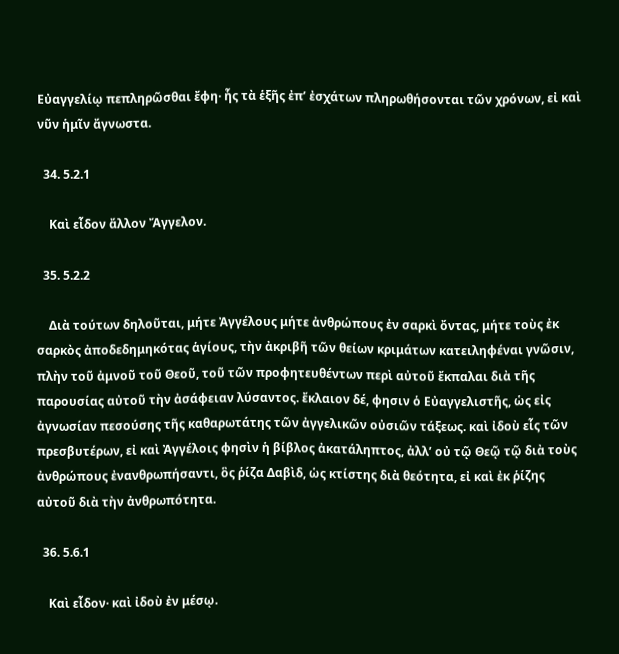Εὐαγγελίῳ πεπληρῶσθαι ἔφη· ἧς τὰ ἑξῆς ἐπ’ ἐσχάτων πληρωθήσονται τῶν χρόνων, εἰ καὶ νῦν ἡμῖν ἄγνωστα.

  34. 5.2.1

    Καὶ εἶδον ἄλλον Ἄγγελον.

  35. 5.2.2

    Διὰ τούτων δηλοῦται, μήτε Ἀγγέλους μήτε ἀνθρώπους ἐν σαρκὶ ὄντας, μήτε τοὺς ἐκ σαρκὸς ἀποδεδημηκότας ἁγίους, τὴν ἀκριβῆ τῶν θείων κριμάτων κατειληφέναι γνῶσιν, πλὴν τοῦ ἀμνοῦ τοῦ Θεοῦ, τοῦ τῶν προφητευθέντων περὶ αὐτοῦ ἔκπαλαι διὰ τῆς παρουσίας αὐτοῦ τὴν ἀσάφειαν λύσαντος. ἔκλαιον δέ, φησιν ὁ Εὐαγγελιστῆς, ὡς εἰς ἀγνωσίαν πεσούσης τῆς καθαρωτάτης τῶν ἀγγελικῶν οὐσιῶν τάξεως. καὶ ἰδοὺ εἷς τῶν πρεσβυτέρων, εἰ καὶ Ἀγγέλοις φησὶν ἡ βίβλος ἀκατάληπτος, ἀλλ’ οὐ τῷ Θεῷ τῷ διὰ τοὺς ἀνθρώπους ἐνανθρωπήσαντι, ὃς ῥίζα Δαβὶδ, ὡς κτίστης διὰ θεότητα, εἰ καὶ ἐκ ῥίζης αὐτοῦ διὰ τὴν ἀνθρωπότητα.

  36. 5.6.1

    Καὶ εἶδον· καὶ ἰδοὺ ἐν μέσῳ.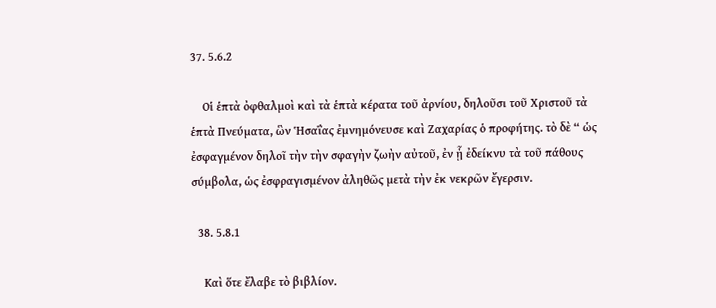37. 5.6.2

    Οἱ ἑπτὰ ὀφθαλμοὶ καὶ τὰ ἑπτὰ κέρατα τοῦ ἀρνίου, δηλοῦσι τοῦ Χριστοῦ τὰ ἑπτὰ Πνεύματα, ὣν Ἡσαΐας ἐμνημόνευσε καὶ Ζαχαρίας ὁ προφήτης. τὸ δὲ “ ὡς ἐσφαγμένον δηλοῖ τὴν τὴν σφαγὴν ζωὴν αὐτοῦ, ἐν ᾗ ἐδείκνυ τὰ τοῦ πάθους σύμβολα, ὡς ἐσφραγισμένον ἀληθῶς μετὰ τὴν ἐκ νεκρῶν ἔγερσιν.

  38. 5.8.1

    Καὶ ὅτε ἔλαβε τὸ βιβλίον.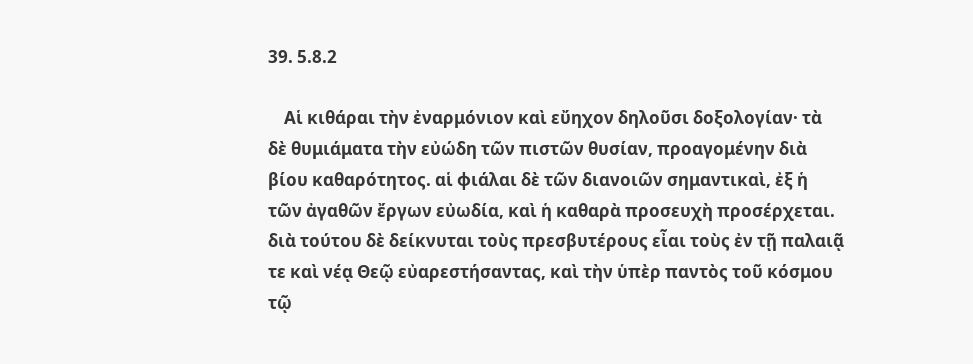39. 5.8.2

    Αἱ κιθάραι τὴν ἐναρμόνιον καὶ εὔηχον δηλοῦσι δοξολογίαν· τὰ δὲ θυμιάματα τὴν εὐώδη τῶν πιστῶν θυσίαν, προαγομένην διὰ βίου καθαρότητος. αἱ φιάλαι δὲ τῶν διανοιῶν σημαντικαὶ, ἐξ ἡ τῶν ἀγαθῶν ἔργων εὐωδία, καὶ ἡ καθαρὰ προσευχὴ προσέρχεται. διὰ τούτου δὲ δείκνυται τοὺς πρεσβυτέρους εἶαι τοὺς ἐν τῇ παλαιᾷ τε καὶ νέᾳ Θεῷ εὐαρεστήσαντας, καὶ τὴν ὑπὲρ παντὸς τοῦ κόσμου τῷ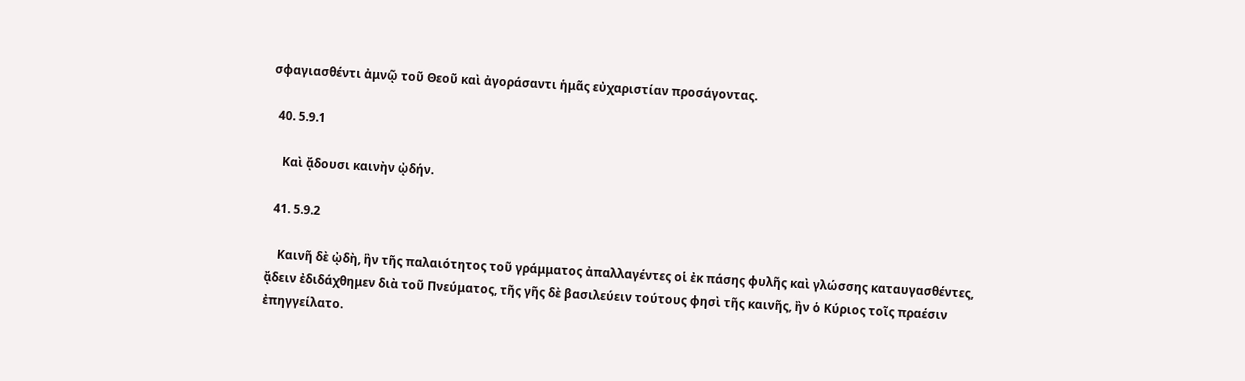σφαγιασθέντι ἀμνῷ τοῦ Θεοῦ καὶ ἀγοράσαντι ἡμᾶς εὐχαριστίαν προσάγοντας.

  40. 5.9.1

    Καὶ ᾄδουσι καινὴν ᾠδήν.

  41. 5.9.2

    Καινῆ δὲ ᾠδὴ, ἣν τῆς παλαιότητος τοῦ γράμματος ἀπαλλαγέντες οἱ ἐκ πάσης φυλῆς καὶ γλώσσης καταυγασθέντες, ᾄδειν ἐδιδάχθημεν διὰ τοῦ Πνεύματος, τῆς γῆς δὲ βασιλεύειν τούτους φησὶ τῆς καινῆς, ἢν ὁ Κύριος τοῖς πραέσιν ἐπηγγείλατο.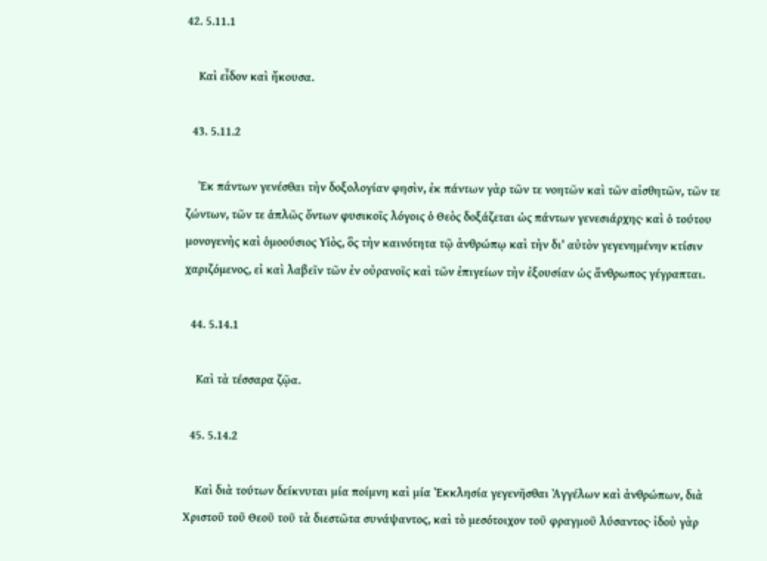42. 5.11.1

    Καὶ εἶδον καὶ ἤκουσα.

  43. 5.11.2

    Ἐκ πάντων γενέσθαι τὴν δοξολογίαν φησὶν, ἐκ πάντων γὰρ τῶν τε νοητῶν καὶ τῶν αἰσθητῶν, τῶν τε ζώντων, τῶν τε ἁπλῶς ὄντων φυσικοῖς λόγοις ὁ Θεὸς δοξάζεται ὡς πάντων γενεσιάρχης· καὶ ὁ τούτου μονογενὴς καὶ ὁμοούσιος Υἱὸς, ὃς τὴν καινότητα τῷ ἀνθρώπῳ καὶ τὴν δι’ αὐτὸν γεγενημένην κτίσιν χαριζόμενος, εἰ καὶ λαβεῖν τῶν ἐν οὐρανοῖς καὶ τῶν ἐπιγείων τὴν ἐξουσίαν ὡς ἄνθρωπος γέγραπται.

  44. 5.14.1

    Καὶ τὰ τέσσαρα ζῷα.

  45. 5.14.2

    Καὶ διὰ τούτων δείκνυται μία ποίμνη καὶ μία Ἐκκλησία γεγενῆσθαι Ἀγγέλων καὶ ἀνθρώπων, διὰ Χριστοῦ τοῦ Θεοῦ τοῦ τὰ διεστῶτα συνάψαντος, καὶ τὸ μεσότοιχον τοῦ φραγμοῦ λύσαντος· ἰδοὺ γὰρ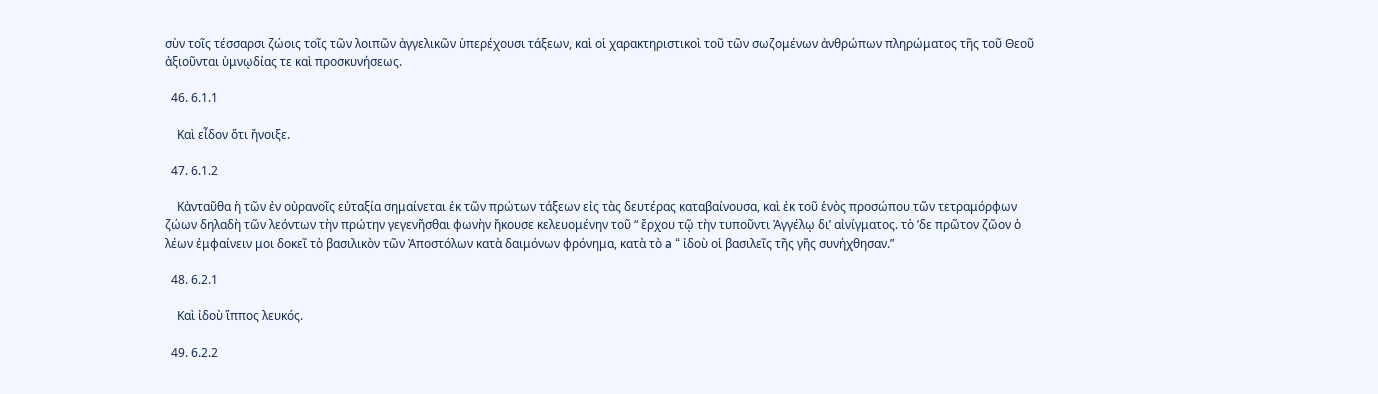σὺν τοῖς τέσσαρσι ζώοις τοῖς τῶν λοιπῶν ἀγγελικῶν ὑπερέχουσι τάξεων, καὶ οἱ χαρακτηριστικοὶ τοῦ τῶν σωζομένων ἀνθρώπων πληρώματος τῆς τοῦ Θεοῦ ἀξιοῦνται ὑμνῳδίας τε καὶ προσκυνήσεως.

  46. 6.1.1

    Καὶ εἶδον ὅτι ἤνοιξε.

  47. 6.1.2

    Κἀνταῦθα ἡ τῶν ἐν οὐρανοῖς εὐταξία σημαίνεται ἐκ τῶν πρώτων τάξεων εἰς τὰς δευτέρας καταβαίνουσα, καὶ ἐκ τοῦ ἑνὸς προσώπου τῶν τετραμόρφων ζώων δηλαδὴ τῶν λεόντων τὴν πρώτην γεγενῆσθαι φωνὴν ἤκουσε κελευομένην τοῦ “ ἔρχου τῷ τὴν τυποῦντι Ἀγγέλῳ δι’ αἰνίγματος. τὸ ’δε πρῶτον ζῶον ὁ λέων ἐμφαίνειν μοι δοκεῖ τὸ βασιλικὸν τῶν Ἀποστόλων κατὰ δαιμόνων φρόνημα, κατὰ τὸ a “ ἰδοὺ οἱ βασιλεῖς τῆς γῆς συνήχθησαν.”

  48. 6.2.1

    Καὶ ἰδοὺ ἵππος λευκός.

  49. 6.2.2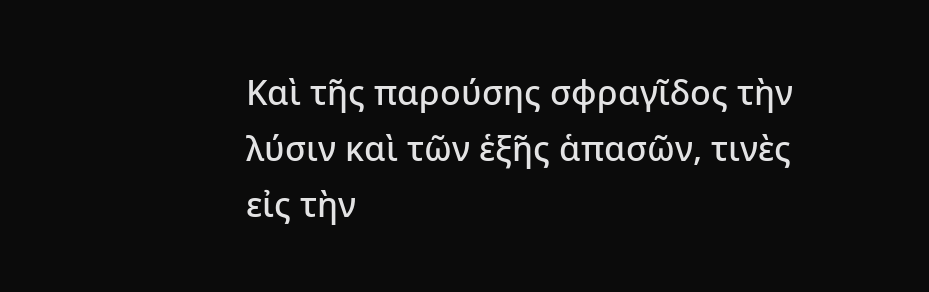Καὶ τῆς παρούσης σφραγῖδος τὴν λύσιν καὶ τῶν ἑξῆς ἁπασῶν, τινὲς εἰς τὴν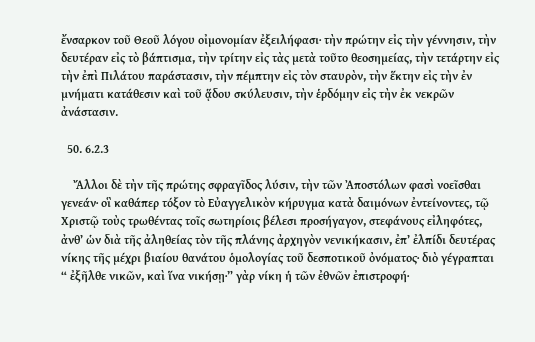ἔνσαρκον τοῦ Θεοῦ λόγου οἰμονομίαν ἐξειλήφασι· τὴν πρώτην εἰς τὴν γέννησιν, τὴν δευτέραν εἰς τὸ βάπτισμα, τὴν τρίτην εἰς τὰς μετὰ τοῦτο θεοσημείας, τὴν τετάρτην εἰς τὴν ἐπὶ Πιλάτου παράστασιν, τὴν πέμπτην εἰς τὸν σταυρὸν, τὴν ἕκτην εἰς τὴν ἐν μνήματι κατάθεσιν καὶ τοῦ ᾅδου σκύλευσιν, τὴν ἑρδόμην εἰς τὴν ἐκ νεκρῶν ἀνάστασιν.

  50. 6.2.3

    Ἄλλοι δὲ τὴν τῆς πρώτης σφραγῖδος λύσιν, τὴν τῶν Ἀποστόλων φασὶ νοεῖσθαι γενεάν· οἳ καθάπερ τόξον τὸ Εὐαγγελικὸν κήρυγμα κατὰ δαιμόνων ἐντείνοντες, τῷ Χριστῷ τοὺς τρωθέντας τοῖς σωτηρίοις βέλεσι προσήγαγον, στεφάνους εἰληφότες, ἀνθ’ ὡν διὰ τῆς ἀληθείας τὸν τῆς πλάνης ἀρχηγὸν νενικήκασιν, ἐπ’ ἐλπίδι δευτέρας νίκης τῆς μέχρι βιαίου θανάτου ὁμολογίας τοῦ δεσποτικοῦ ὀνόματος· διὸ γέγραπται “ ἐξῆλθε νικῶν, καὶ ἵνα νικήσῃ·” γὰρ νίκη ἡ τῶν ἐθνῶν ἐπιστροφή·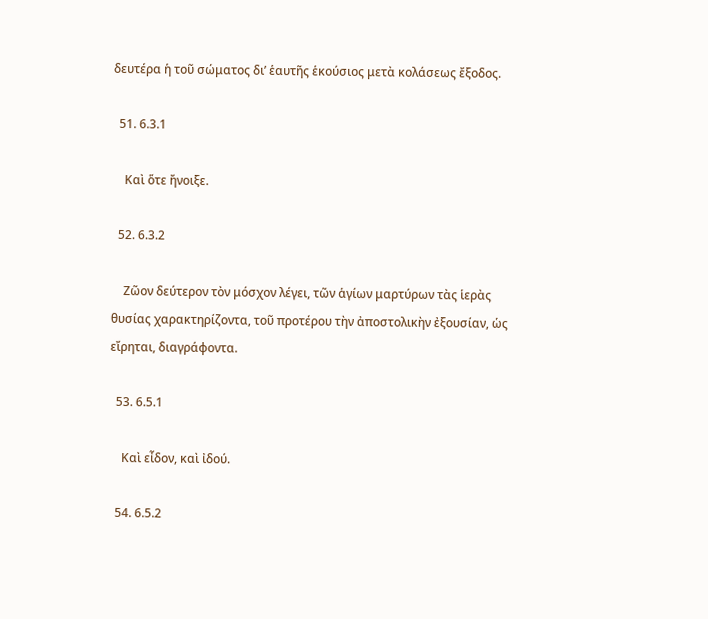δευτέρα ἡ τοῦ σώματος δι’ ἑαυτῆς ἑκούσιος μετὰ κολάσεως ἔξοδος.

  51. 6.3.1

    Καὶ ὅτε ἤνοιξε.

  52. 6.3.2

    Ζῶον δεύτερον τὸν μόσχον λέγει, τῶν ἁγίων μαρτύρων τὰς ἱερὰς θυσίας χαρακτηρίζοντα, τοῦ προτέρου τὴν ἀποστολικὴν ἐξουσίαν, ὡς εἴρηται, διαγράφοντα.

  53. 6.5.1

    Καὶ εἶδον, καὶ ἰδού.

  54. 6.5.2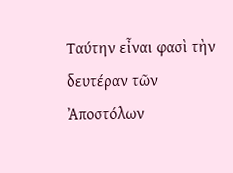Ταύτην εἶναι φασὶ τὴν δευτέραν τῶν Ἀποστόλων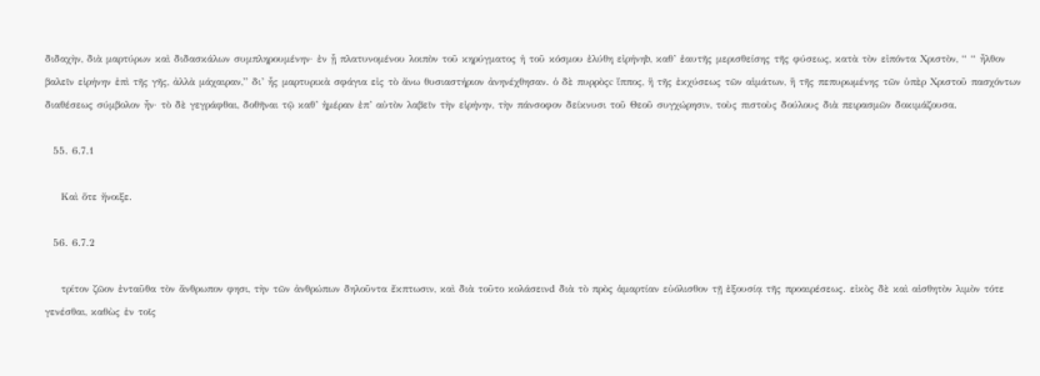διδαχὴν, διὰ μαρτύρων καὶ διδασκάλων συμπληρουμένην· ἐν ᾗ πλατυνομένου λοιπὸν τοῦ κηρύγματος ἡ τοῦ κόσμου ἐλύθη εἰρήνηb, καθ’ ἑαυτῆς μερισθείσης τῆς φύσεως, κατὰ τὸν εἰπόντα Χριστὸν, “ “ ἦλθον βαλεῖν εἰρήνην ἐπὶ τῆς γῆς, ἀλλὰ μάχαιραν,” δι’ ἧς μαρτυρικὰ σφάγια εἰς τὸ ἄνω θυσιαστήριον ἀνηνέχθησαν. ὁ δὲ πυρρὸςc ἵππος, ἣ τῆς ἐκχύσεως τῶν αἱμάτων, ἣ τῆς πεπυρωμένης τῶν ὑπὲρ Χριστοῦ πασχόντων διαθέσεως σύμβολον ἦν· τὸ δὲ γεγράφθαι, δοθῆναι τῷ καθ’ ἡμέραν ἐπ’ αὐτὸν λαβεῖν τὴν εἰρήνην, τὴν πάνσοφον δείκνυσι τοῦ Θεοῦ συγχώρησιν, τοὺς πιστοὺς δούλους διὰ πειρασμῶν δοκιμάζουσα.

  55. 6.7.1

    Καὶ ὅτε ἤνοιξε.

  56. 6.7.2

    τρίτον ζῶον ἐνταῦθα τὸν ἄνθρωπον φησι, τὴν τῶν ἀνθρώπων δηλοῦντα ἔκπτωσιν, καὶ διὰ τοῦτο κολάσεινd διὰ τὸ πρὸς ἁμαρτίαν εὐόλισθον τῇ ἐξουσίᾳ τῆς προαιρέσεως. εἰκὸς δὲ καὶ αἰσθητὸν λιμὸν τότε γενέσθαι, καθὼς ἐν τοῖς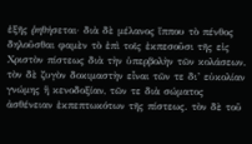ἑξῆς ῥηθήσεται· διὰ δὲ μέλανος ἵππου τὸ πένθος δηλοῦσθαι φαμὲν τὸ ἐπὶ τοῖς ἐκπεσοῦσι τῆς εἰς Χριστὸν πίστεως διὰ τὴν ὑπερβολὴν τῶν κολάσεων. τὸν δὲ ζυγὸν δοκιμαστὴν εἶναι τῶν τε δι’ εὐκολίαν γνώμης ἣ κενοδοξίαν, τῶν τε διὰ σώματος ἀσθένειαν ἐκπεπτωκότων τῆς πίστεως. τὸν δὲ τοῦ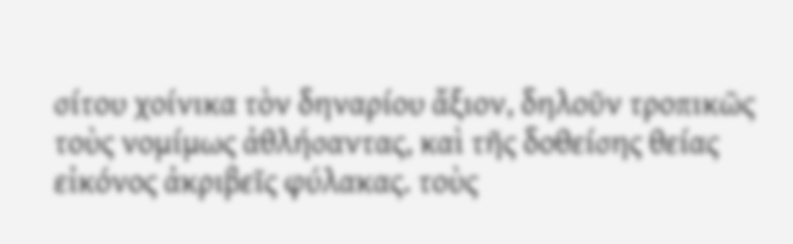σίτου χοίνικα τὸν δηναρίου ἄξιον, δηλοῦν τροπικῶς τοὺς νομίμως ἀθλήσαντας, καὶ τῆς δοθείσης θείας εἰκόνος ἀκριβεῖς φύλακας. τοὺς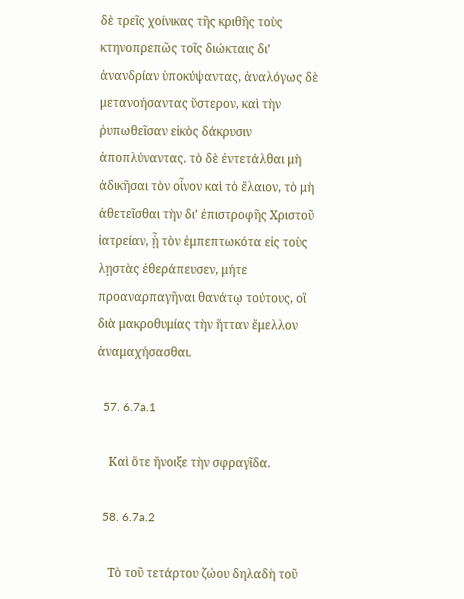δὲ τρεῖς χοίνικας τῆς κριθῆς τοὺς κτηνοπρεπῶς τοῖς διώκταις δι’ ἀνανδρίαν ὑποκύψαντας, ἀναλόγως δὲ μετανοήσαντας ὕστερον, καὶ τὴν ῥυπωθεῖσαν εἰκὸς δάκρυσιν ἀποπλύναντας. τὸ δὲ ἐντετάλθαι μὴ ἀδικῆσαι τὸν οἶνον καὶ τὸ ἔλαιον, τὸ μὴ ἀθετεῖσθαι τὴν δι’ ἐπιστροφῆς Χριστοῦ ἰατρείαν, ᾗ τὸν ἐμπεπτωκότα εἰς τοὺς λῃστὰς ἐθεράπευσεν, μήτε προαναρπαγῆναι θανάτῳ τούτους, οἳ διὰ μακροθυμίας τὴν ἥτταν ἔμελλον ἀναμαχήσασθαι.

  57. 6.7a.1

    Καὶ ὅτε ἤνοιξε τὴν σφραγῖδα.

  58. 6.7a.2

    Τὸ τοῦ τετάρτου ζώου δηλαδὴ τοῦ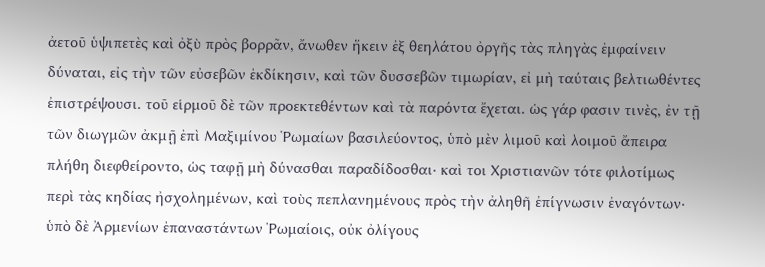ἀετοῦ ὑψιπετὲς καὶ ὀξὺ πρὸς βορρᾶν, ἄνωθεν ἥκειν ἐξ θεηλάτου ὀργῆς τὰς πληγὰς ἐμφαίνειν δύναται, εἰς τὴν τῶν εὐσεβῶν ἐκδίκησιν, καὶ τῶν δυσσεβῶν τιμωρίαν, εἰ μὴ ταύταις βελτιωθέντες ἐπιστρέψουσι. τοῦ εἱρμοῦ δὲ τῶν προεκτεθέντων καὶ τὰ παρόντα ἔχεται. ὡς γάρ φασιν τινὲς, ἐν τῇ τῶν διωγμῶν ἀκμῇ ἐπὶ Μαξιμίνου Ῥωμαίων βασιλεύοντος, ὑπὸ μὲν λιμοῦ καὶ λοιμοῦ ἄπειρα πλήθη διεφθείροντο, ὡς ταφῇ μὴ δύνασθαι παραδίδοσθαι· καὶ τοι Χριστιανῶν τότε φιλοτίμως περὶ τὰς κηδίας ἠσχολημένων, καὶ τοὺς πεπλανημένους πρὸς τὴν ἀληθῆ ἐπίγνωσιν ἐναγόντων· ὑπὸ δὲ Ἀρμενίων ἐπαναστάντων Ῥωμαίοις, οὐκ ὀλίγους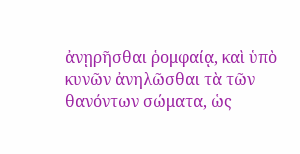ἀνῃρῆσθαι ῥομφαίᾳ, καὶ ὑπὸ κυνῶν ἀνηλῶσθαι τὰ τῶν θανόντων σώματα, ὡς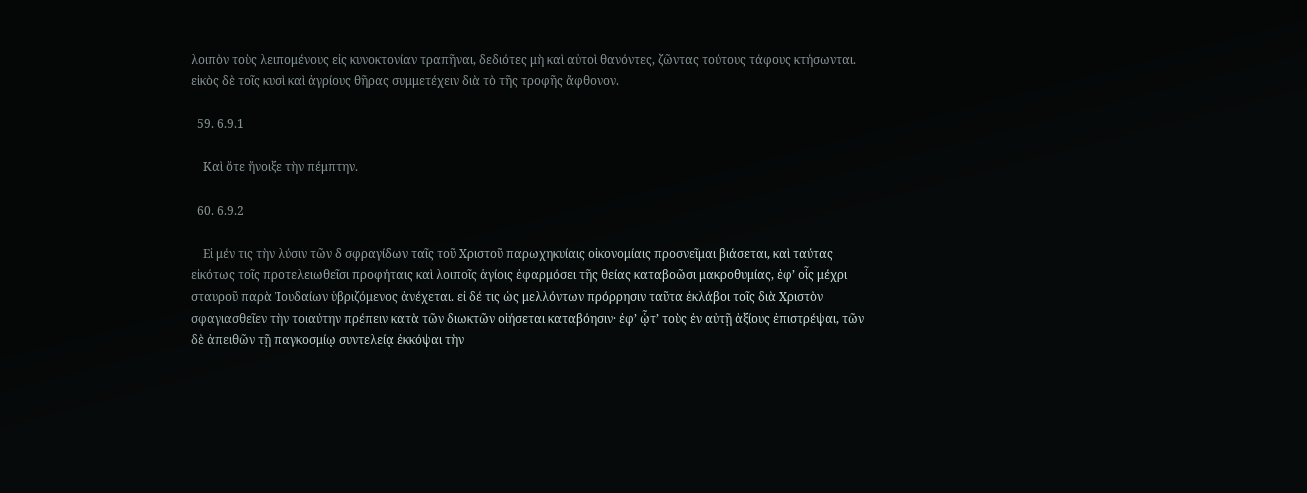λοιπὸν τοὺς λειπομένους εἰς κυνοκτονίαν τραπῆναι, δεδιότες μὴ καὶ αὐτοὶ θανόντες, ζῶντας τούτους τάφους κτήσωνται. εἰκὸς δὲ τοῖς κυσὶ καὶ ἀγρίους θῆρας συμμετέχειν διὰ τὸ τῆς τροφῆς ἄφθονον.

  59. 6.9.1

    Καὶ ὅτε ἤνοιξε τὴν πέμπτην.

  60. 6.9.2

    Εἰ μέν τις τὴν λύσιν τῶν δ σφραγίδων ταῖς τοῦ Χριστοῦ παρωχηκυίαις οἰκονομίαις προσνεῖμαι βιάσεται, καὶ ταύτας εἰκότως τοῖς προτελειωθεῖσι προφήταις καὶ λοιποῖς ἁγίοις ἐφαρμόσει τῆς θείας καταβοῶσι μακροθυμίας, ἐφ’ οἷς μέχρι σταυροῦ παρὰ Ἰουδαίων ὑβριζόμενος ἀνέχεται. εἰ δέ τις ὡς μελλόντων πρόρρησιν ταῦτα ἐκλάβοι τοῖς διὰ Χριστὸν σφαγιασθεῖεν τὴν τοιαύτην πρέπειν κατὰ τῶν διωκτῶν οἰήσεται καταβόησιν· ἐφ’ ᾧτ’ τοὺς ἐν αὐτῇ ἀξίους ἐπιστρέψαι, τῶν δὲ ἀπειθῶν τῇ παγκοσμίῳ συντελείᾳ ἐκκόψαι τὴν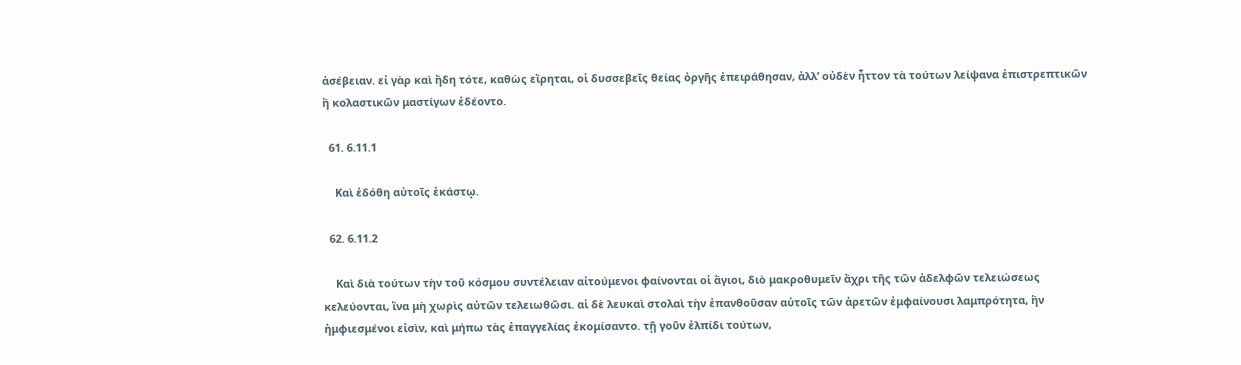ἀσέβειαν. εἰ γὰρ καὶ ἤδη τότε, καθὼς εἴρηται, οἱ δυσσεβεῖς θείας ὀργῆς ἐπειράθησαν, ἀλλ’ οὐδὲν ἧττον τὰ τούτων λείψανα ἐπιστρεπτικῶν ἢ κολαστικῶν μαστίγων ἐδέοντο.

  61. 6.11.1

    Καὶ ἐδόθη αὐτοῖς ἑκάστῳ.

  62. 6.11.2

    Καὶ διὰ τούτων τὴν τοῦ κόσμου συντέλειαν αἰτούμενοι φαίνονται οἱ ἅγιοι, διὸ μακροθυμεῖν ἄχρι τῆς τῶν ἀδελφῶν τελειώσεως κελεύονται, ἵνα μὴ χωρὶς αὐτῶν τελειωθῶσι. αἱ δὲ λευκαὶ στολαὶ τὴν ἐπανθοῦσαν αὐτοῖς τῶν ἀρετῶν ἐμφαίνουσι λαμπρότητα, ἣν ἠμφιεσμένοι εἰσὶν, καὶ μήπω τὰς ἐπαγγελίας ἐκομίσαντο. τῇ γοῦν ἐλπίδι τούτων,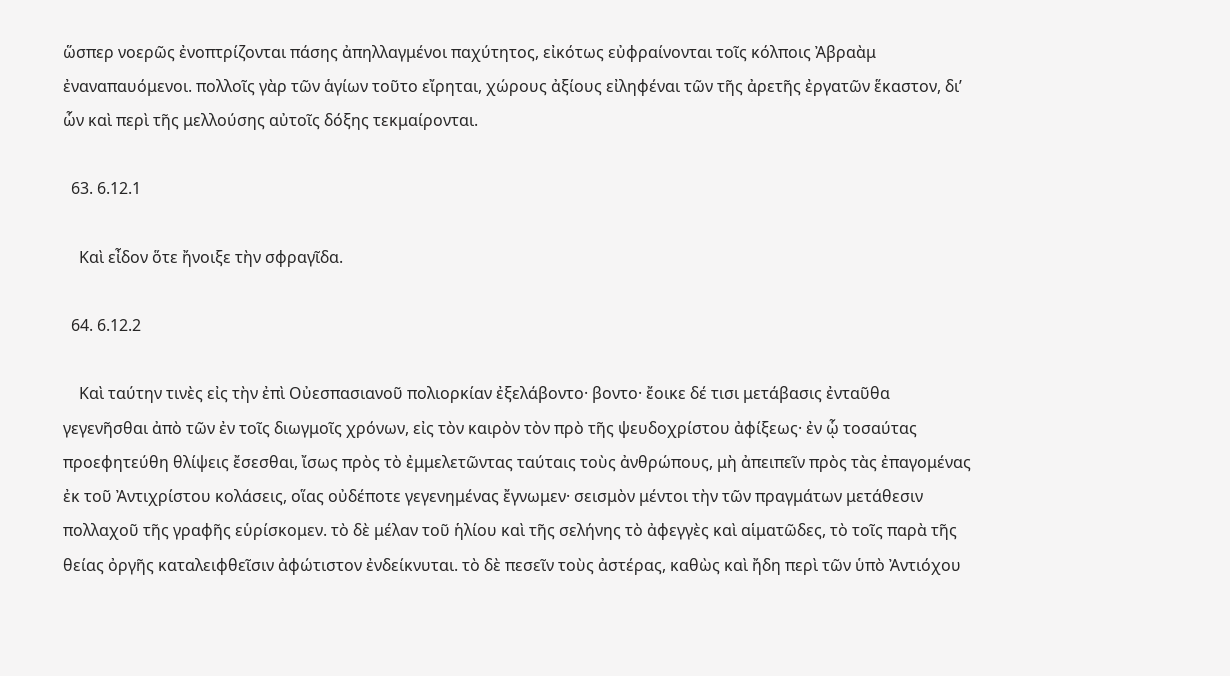ὥσπερ νοερῶς ἐνοπτρίζονται πάσης ἀπηλλαγμένοι παχύτητος, εἰκότως εὐφραίνονται τοῖς κόλποις Ἀβραὰμ ἐναναπαυόμενοι. πολλοῖς γὰρ τῶν ἁγίων τοῦτο εἴρηται, χώρους ἀξίους εἰληφέναι τῶν τῆς ἀρετῆς ἐργατῶν ἕκαστον, δι’ ὧν καὶ περὶ τῆς μελλούσης αὐτοῖς δόξης τεκμαίρονται.

  63. 6.12.1

    Καὶ εἶδον ὅτε ἤνοιξε τὴν σφραγῖδα.

  64. 6.12.2

    Καὶ ταύτην τινὲς εἰς τὴν ἐπὶ Οὐεσπασιανοῦ πολιορκίαν ἐξελάβοντο· βοντο· ἔοικε δέ τισι μετάβασις ἐνταῦθα γεγενῆσθαι ἀπὸ τῶν ἐν τοῖς διωγμοῖς χρόνων, εἰς τὸν καιρὸν τὸν πρὸ τῆς ψευδοχρίστου ἀφίξεως· ἐν ᾧ τοσαύτας προεφητεύθη θλίψεις ἔσεσθαι, ἴσως πρὸς τὸ ἐμμελετῶντας ταύταις τοὺς ἀνθρώπους, μὴ ἀπειπεῖν πρὸς τὰς ἐπαγομένας ἐκ τοῦ Ἀντιχρίστου κολάσεις, οἵας οὐδέποτε γεγενημένας ἔγνωμεν· σεισμὸν μέντοι τὴν τῶν πραγμάτων μετάθεσιν πολλαχοῦ τῆς γραφῆς εὑρίσκομεν. τὸ δὲ μέλαν τοῦ ἡλίου καὶ τῆς σελήνης τὸ ἀφεγγὲς καὶ αἱματῶδες, τὸ τοῖς παρὰ τῆς θείας ὀργῆς καταλειφθεῖσιν ἀφώτιστον ἐνδείκνυται. τὸ δὲ πεσεῖν τοὺς ἀστέρας, καθὼς καὶ ἤδη περὶ τῶν ὑπὸ Ἀντιόχου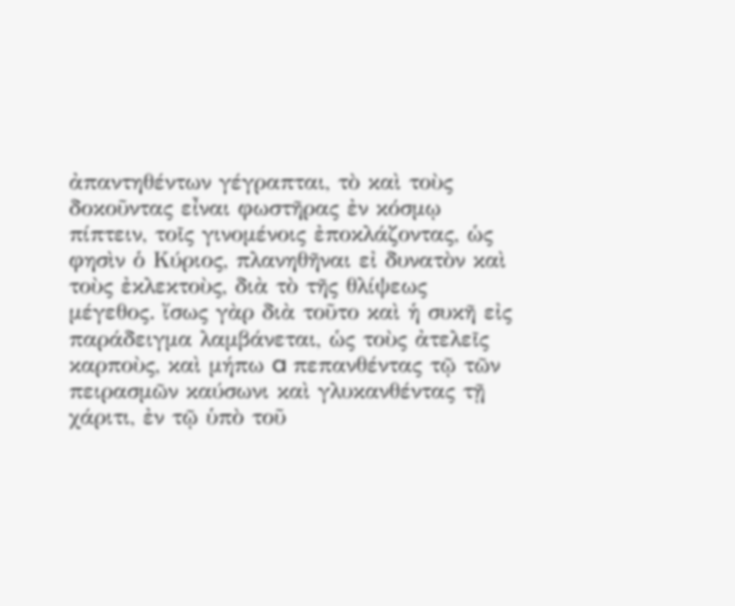ἀπαντηθέντων γέγραπται, τὸ καὶ τοὺς δοκοῦντας εἶναι φωστῆρας ἐν κόσμῳ πίπτειν, τοῖς γινομένοις ἐποκλάζοντας, ὡς φησὶν ὁ Κύριος, πλανηθῆναι εἰ δυνατὸν καὶ τοὺς ἐκλεκτοὺς, διὰ τὸ τῆς θλίψεως μέγεθος. ἴσως γὰρ διὰ τοῦτο καὶ ἡ συκῆ εἰς παράδειγμα λαμβάνεται, ὡς τοὺς ἀτελεῖς καρποὺς, καὶ μήπω a πεπανθέντας τῷ τῶν πειρασμῶν καύσωνι καὶ γλυκανθέντας τῇ χάριτι, ἐν τῷ ὑπὸ τοῦ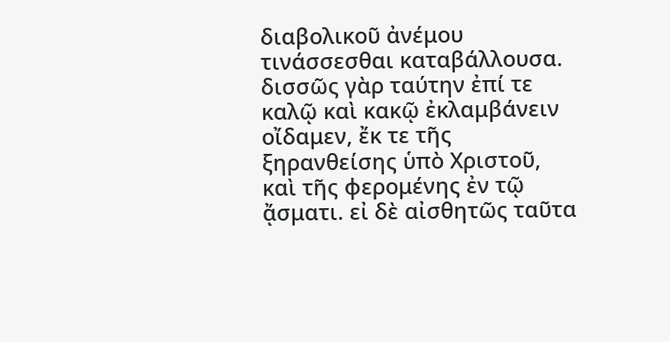διαβολικοῦ ἀνέμου τινάσσεσθαι καταβάλλουσα. δισσῶς γὰρ ταύτην ἐπί τε καλῷ καὶ κακῷ ἐκλαμβάνειν οἴδαμεν, ἔκ τε τῆς ξηρανθείσης ὑπὸ Χριστοῦ, καὶ τῆς φερομένης ἐν τῷ ᾄσματι. εἰ δὲ αἰσθητῶς ταῦτα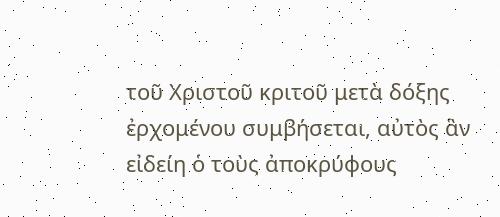τοῦ Χριστοῦ κριτοῦ μετὰ δόξης ἐρχομένου συμβήσεται, αὐτὸς ἃν εἰδείη ὁ τοὺς ἀποκρύφους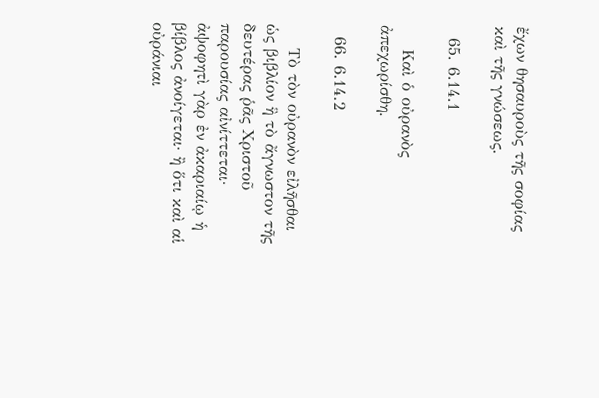ἔχων θησαυροὺς τῆς σοφίας καὶ τῆς γνώσεως.

  65. 6.14.1

    Καὶ ὁ οὐρανὸς ἀπεχωρίσθη.

  66. 6.14.2

    Τὸ τὸν οὐρανὸν εἰλῆσθαι ὡς βιβλίον ἣ τὸ ἄγνωστον τῆς δευτέρας ῥᾶς Χριστοῦ παρουσίας αἰνίττεται· ἀψοφητὶ γὰρ ἐν ἀκαριαίῳ ἡ βίβλος ἀνοίγεται· ἢ ὅτι καὶ αἱ οὐράνιαι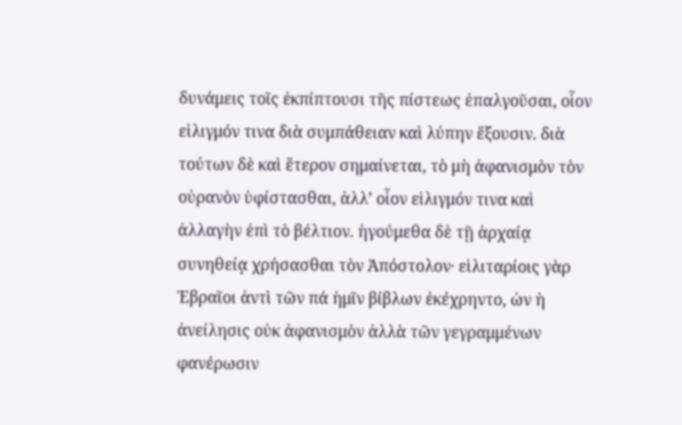δυνάμεις τοῖς ἐκπίπτουσι τῆς πίστεως ἐπαλγοῦσαι, οἷον εἱλιγμόν τινα διὰ συμπάθειαν καὶ λύπην ἕξουσιν. διὰ τούτων δὲ καὶ ἕτερον σημαίνεται, τὸ μὴ ἀφανισμὸν τὸν οὐρανὸν ὑφίστασθαι, ἀλλ’ οἷον εἱλιγμόν τινα καὶ ἀλλαγὴν ἐπὶ τὸ βέλτιον. ἡγούμεθα δὲ τῇ ἀρχαίᾳ συνηθείᾳ χρήσασθαι τὸν Ἀπόστολον· εἱλιταρίοις γὰρ Ἑβραῖοι ἀντὶ τῶν πά ἡμῖν βίβλων ἐκέχρηντο, ὡν ἡ ἀνείλησις οὐκ ἀφανισμὸν ἀλλὰ τῶν γεγραμμένων φανέρωσιν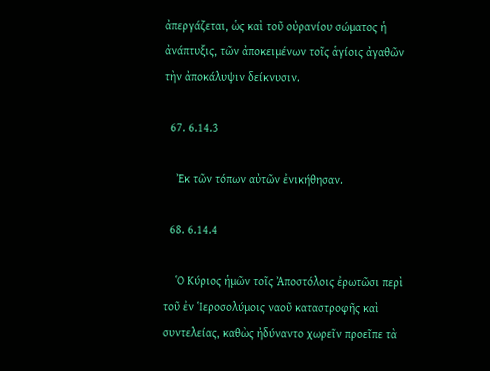ἀπεργάζεται, ὡς καὶ τοῦ οὐρανίου σώματος ἡ ἀνάπτυξις, τῶν ἀποκειμένων τοῖς ἁγίοις ἀγαθῶν τὴν ἀποκάλυψιν δείκνυσιν.

  67. 6.14.3

    Ἐκ τῶν τόπων αὐτῶν ἐνικήθησαν.

  68. 6.14.4

    Ὁ Κύριος ἡμῶν τοῖς Ἀποστόλοις ἐρωτῶσι περὶ τοῦ ἐν Ἱεροσολύμοις ναοῦ καταστροφῆς καὶ συντελείας, καθὼς ἠδύναντο χωρεῖν προεῖπε τὰ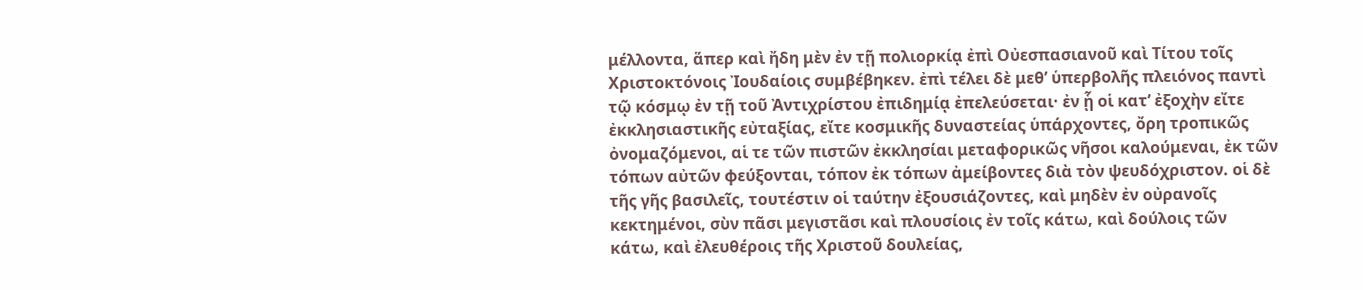μέλλοντα, ἅπερ καὶ ἤδη μὲν ἐν τῇ πολιορκίᾳ ἐπὶ Οὐεσπασιανοῦ καὶ Τίτου τοῖς Χριστοκτόνοις Ἰουδαίοις συμβέβηκεν. ἐπὶ τέλει δὲ μεθ’ ὑπερβολῆς πλειόνος παντὶ τῷ κόσμῳ ἐν τῇ τοῦ Ἀντιχρίστου ἐπιδημίᾳ ἐπελεύσεται· ἐν ᾗ οἱ κατ’ ἐξοχὴν εἴτε ἐκκλησιαστικῆς εὐταξίας, εἴτε κοσμικῆς δυναστείας ὑπάρχοντες, ὄρη τροπικῶς ὀνομαζόμενοι, αἱ τε τῶν πιστῶν ἐκκλησίαι μεταφορικῶς νῆσοι καλούμεναι, ἐκ τῶν τόπων αὐτῶν φεύξονται, τόπον ἐκ τόπων ἀμείβοντες διὰ τὸν ψευδόχριστον. οἱ δὲ τῆς γῆς βασιλεῖς, τουτέστιν οἱ ταύτην ἐξουσιάζοντες, καὶ μηδὲν ἐν οὐρανοῖς κεκτημένοι, σὺν πᾶσι μεγιστᾶσι καὶ πλουσίοις ἐν τοῖς κάτω, καὶ δούλοις τῶν κάτω, καὶ ἐλευθέροις τῆς Χριστοῦ δουλείας,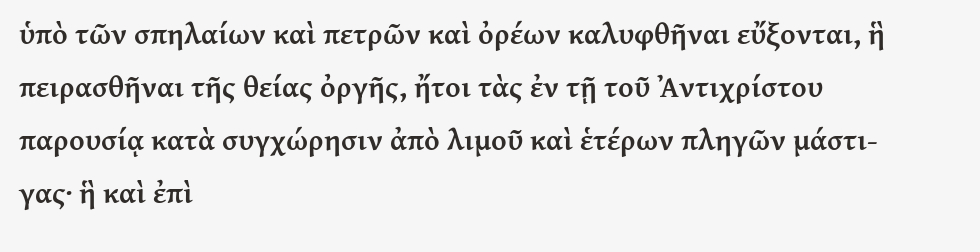ὑπὸ τῶν σπηλαίων καὶ πετρῶν καὶ ὀρέων καλυφθῆναι εὔξονται, ἣ πειρασθῆναι τῆς θείας ὀργῆς, ἤτοι τὰς ἐν τῇ τοῦ Ἀντιχρίστου παρουσίᾳ κατὰ συγχώρησιν ἀπὸ λιμοῦ καὶ ἑτέρων πληγῶν μάστι- γας· ἣ καὶ ἐπὶ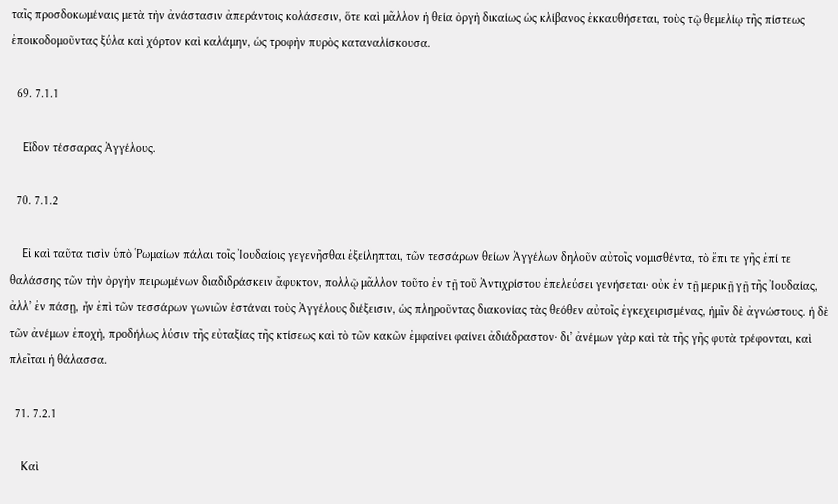ταῖς προσδοκωμέναις μετὰ τὴν ἀνάστασιν ἀπεράντοις κολάσεσιν, ὅτε καὶ μᾶλλον ἡ θεία ὀργὴ δικαίως ὡς κλίβανος ἐκκαυθήσεται, τοὺς τῷ θεμελίῳ τῆς πίστεως ἐποικοδομοῦντας ξύλα καὶ χόρτον καὶ καλάμην, ὡς τροφὴν πυρὸς καταναλίσκουσα.

  69. 7.1.1

    Εἶδον τέσσαρας Ἀγγέλους.

  70. 7.1.2

    Εἰ καὶ ταῦτα τισὶν ὑπὸ Ῥωμαίων πάλαι τοῖς Ἰουδαίοις γεγενῆσθαι ἐξείληπται, τῶν τεσσάρων θείων Ἀγγέλων δηλοῦν αὐτοῖς νομισθέντα, τὸ ἔπι τε γῆς ἐπί τε θαλάσσης τῶν τὴν ὀργὴν πειρωμένων διαδιδράσκειν ἄφυκτον, πολλῷ μᾶλλον τοῦτο ἐν τῇ τοῦ Ἀντιχρίστου ἐπελεύσει γενήσεται· οὐκ ἐν τῇ μερικῇ γῇ τῆς Ἰουδαίας, ἀλλ’ ἐν πάσῃ, ἦν ἐπὶ τῶν τεσσάρων γωνιῶν ἑστάναι τοὺς Ἀγγέλους διέξεισιν, ὡς πληροῦντας διακονίας τὰς θεόθεν αὐτοῖς ἐγκεχειρισμένας, ἡμῖν δὲ ἀγνώστους. ἡ δὲ τῶν ἀνέμων ἐποχὴ, προδήλως λύσιν τῆς εὐταξίας τῆς κτίσεως καὶ τὸ τῶν κακῶν ἐμφαίνει φαίνει ἀδιάδραστον· δι’ ἀνέμων γὰρ καὶ τὰ τῆς γῆς φυτὰ τρέφονται, καὶ πλεῖται ἡ θάλασσα.

  71. 7.2.1

    Καὶ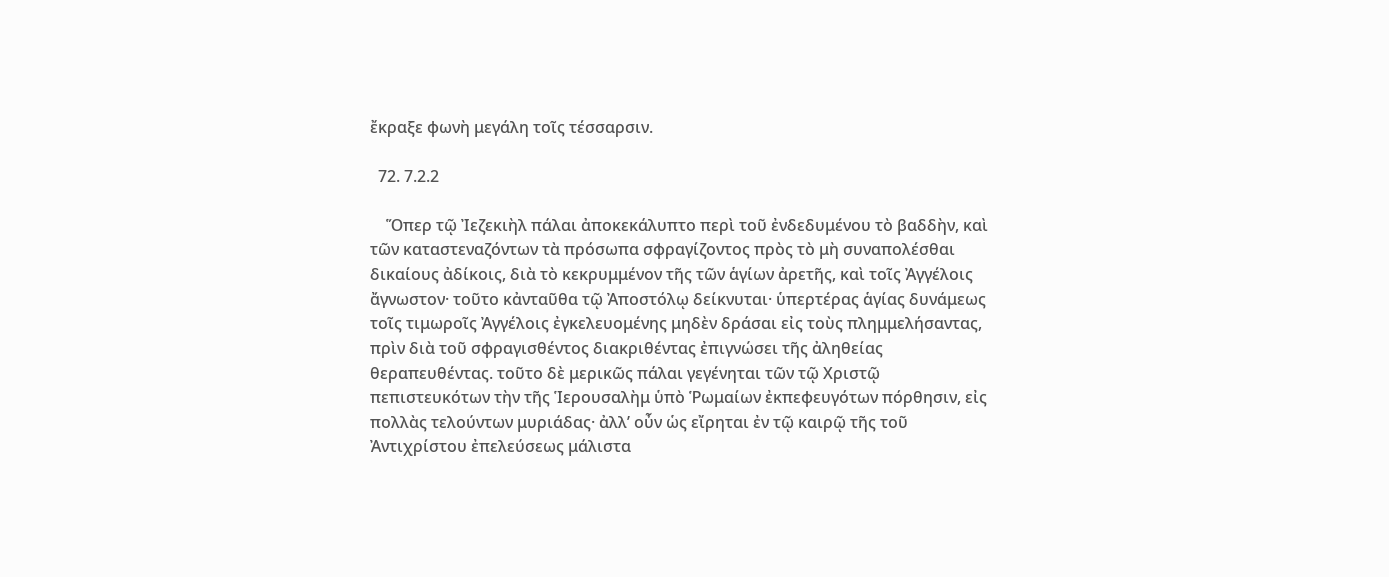ἔκραξε φωνὴ μεγάλη τοῖς τέσσαρσιν.

  72. 7.2.2

    Ὅπερ τῷ Ἰεζεκιὴλ πάλαι ἀποκεκάλυπτο περὶ τοῦ ἐνδεδυμένου τὸ βαδδὴν, καὶ τῶν καταστεναζόντων τὰ πρόσωπα σφραγίζοντος πρὸς τὸ μὴ συναπολέσθαι δικαίους ἀδίκοις, διὰ τὸ κεκρυμμένον τῆς τῶν ἁγίων ἀρετῆς, καὶ τοῖς Ἀγγέλοις ἄγνωστον· τοῦτο κἀνταῦθα τῷ Ἀποστόλῳ δείκνυται· ὑπερτέρας ἁγίας δυνάμεως τοῖς τιμωροῖς Ἀγγέλοις ἐγκελευομένης μηδὲν δράσαι εἰς τοὺς πλημμελήσαντας, πρὶν διὰ τοῦ σφραγισθέντος διακριθέντας ἐπιγνώσει τῆς ἀληθείας θεραπευθέντας. τοῦτο δὲ μερικῶς πάλαι γεγένηται τῶν τῷ Χριστῷ πεπιστευκότων τὴν τῆς Ἱερουσαλὴμ ὑπὸ Ῥωμαίων ἐκπεφευγότων πόρθησιν, εἰς πολλὰς τελούντων μυριάδας· ἀλλ’ οὖν ὡς εἴρηται ἐν τῷ καιρῷ τῆς τοῦ Ἀντιχρίστου ἐπελεύσεως μάλιστα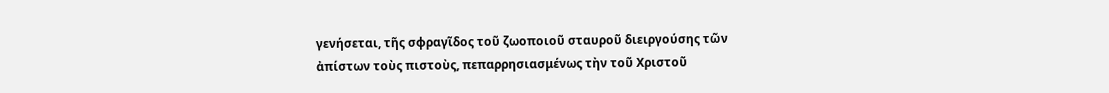γενήσεται, τῆς σφραγῖδος τοῦ ζωοποιοῦ σταυροῦ διειργούσης τῶν ἀπίστων τοὺς πιστοὺς, πεπαρρησιασμένως τὴν τοῦ Χριστοῦ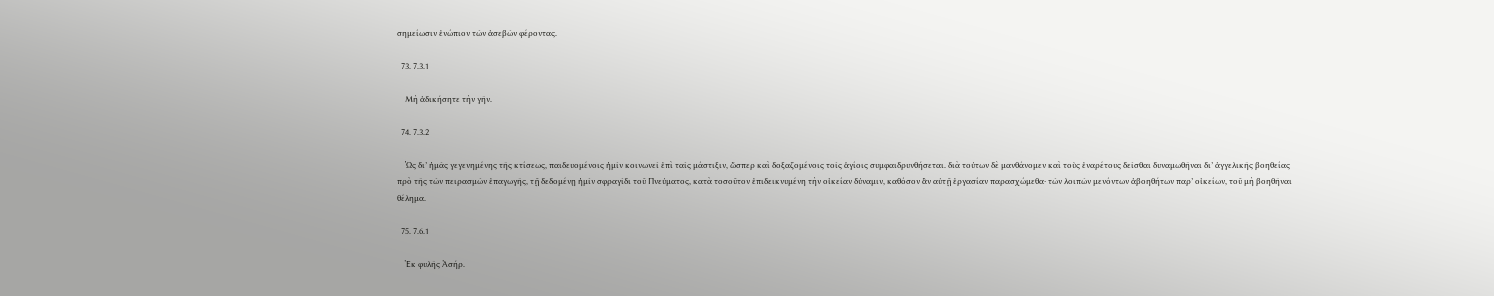σημείωσιν ἐνώπιον τῶν ἀσεβῶν φέροντας.

  73. 7.3.1

    Μὴ ἀδικήσητε τὴν γῆν.

  74. 7.3.2

    Ὡς δι’ ἡμᾶς γεγενημένης τῆς κτίσεως, παιδευομένοις ἡμῖν κοινωνεῖ ἐπὶ ταῖς μάστιξιν, ὥσπερ καὶ δοξαζομένοις τοῖς ἁγίοις συμφαιδρυνθήσεται. διὰ τούτων δὲ μανθάνομεν καὶ τοὺς ἐναρέτους δεῖσθαι δυναμωθῆναι δι’ ἀγγελικῆς βοηθείας πρὸ τῆς τῶν πειρασμῶν ἐπαγωγῆς, τῇ δεδομένῃ ἡμῖν σφραγῖδι τοῦ Πνεύματος, κατὰ τοσοῦτον ἐπιδεικνυμένη τὴν οἰκείαν δύναμιν, καθόσον ἃν αὐτῇ ἐργασίαν παρασχώμεθα· τῶν λοιπῶν μενόντων ἀβοηθήτων παρ’ οἰκείων, τοῦ μὴ βοηθῆναι θέλημα.

  75. 7.6.1

    Ἐκ φυλῆς Ἀσήρ.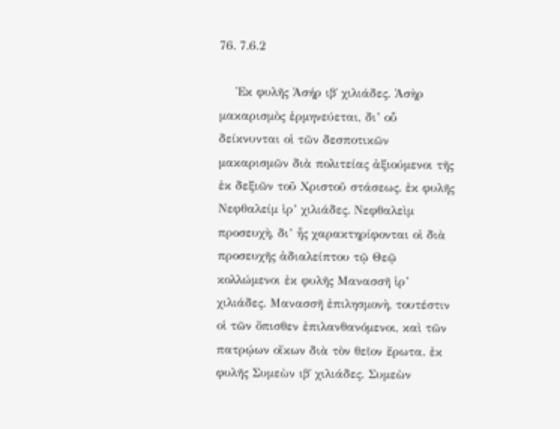76. 7.6.2

    Ἐκ φυλῆς Ἀσήρ ιβ΄ χιλιάδες. Ἀσὴρ μακαρισμὸς ἑρμηνεύεται, δι’ οὗ δείκνυνται οἱ τῶν δεσποτικῶν μακαρισμῶν διὰ πολιτείας ἀξιούμενοι τῆς ἐκ δεξιῶν τοῦ Χριστοῦ στάσεως. ἐκ φυλῆς Νεφθαλείμ ἱρ’ χιλιάδες. Νεφθαλεὶμ προσευχὴ, δι’ ἧς χαρακτηρίφονται οἱ διὰ προσευχῆς ἀδιαλείπτου τῷ Θεῷ κολλώμενοι ἐκ φυλῆς Μανασσῆ ἱρ’ χιλιάδες. Μανασσῆ ἐπιλησμονὴ, τουτέστιν οἱ τῶν ὄπισθεν ἐπιλανθανόμενοι, καὶ τῶν πατρῴων οἴκων διὰ τὸν θεῖον ἔρωτα. ἐκ φυλῆς Συμεὼν ιβ΄ χιλιάδες. Συμεὼν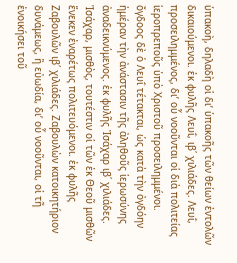ὑπακοὴ, δηλαδὴ οἱ δι’ ὑπακοῆς τῶν θείων ἐντολῶν δικαιούμενοι. ἐκ φυλῆς Λευΐ, ιβ΄ χιλιάδες. Λευΐ, προσειλημμένος, δι’ οὗ νοοῦνται οἱ διὰ πολιτείας ἱεροπρεποῦς ὑπὸ Χριστοῦ προσειλημμένοι. ὄγδοος δὲ ὁ Λευΐ τέτακται, ὡς κατὰ τὴν ὀγδόην ἡμέραν τὴν ἀνάστασιν τῆς ἀληθοῦς ἱερωσύνης ἀναδεικνύμενος. ἐκ φυλῆς Ἰσάχαρ ιβ΄ χιλιάδες. Ἰσάχαρ, μισθὸς, τουτέστιν οἱ τῶν ἐκ Θεοῦ μισθῶν ἕνεκεν ἐναρέτως πολιτευόμενοι. ἐκ φυλῆς Ζαβουλῶν ιβ΄ χιλιάδες. Ζαβουλὼν κατοικητήριον δυνάμεως, ἣ εὐωδία, δι’ οὗ νοοῦνται, οἱ τῆ ἐνοικήσει τοῦ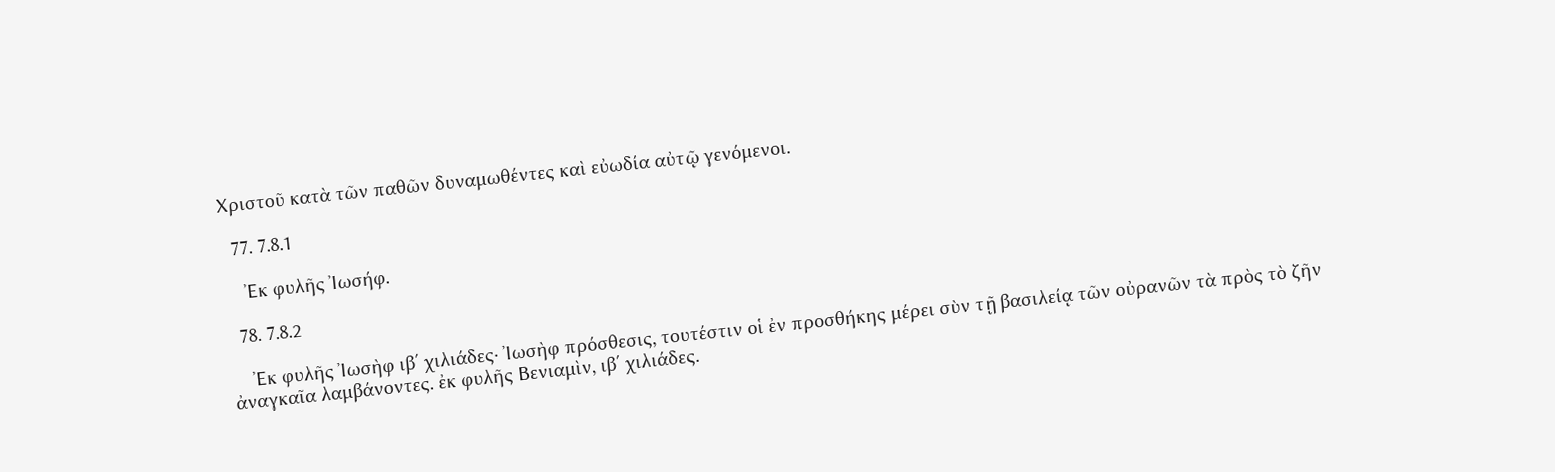Χριστοῦ κατὰ τῶν παθῶν δυναμωθέντες καὶ εὐωδία αὐτῷ γενόμενοι.

  77. 7.8.1

    Ἐκ φυλῆς Ἰωσήφ.

  78. 7.8.2

    Ἐκ φυλῆς Ἰωσὴφ ιβ΄ χιλιάδες· Ἰωσὴφ πρόσθεσις, τουτέστιν οἱ ἐν προσθήκης μέρει σὺν τῇ βασιλείᾳ τῶν οὐρανῶν τὰ πρὸς τὸ ζῆν ἀναγκαῖα λαμβάνοντες. ἐκ φυλῆς Βενιαμὶν, ιβ΄ χιλιάδες.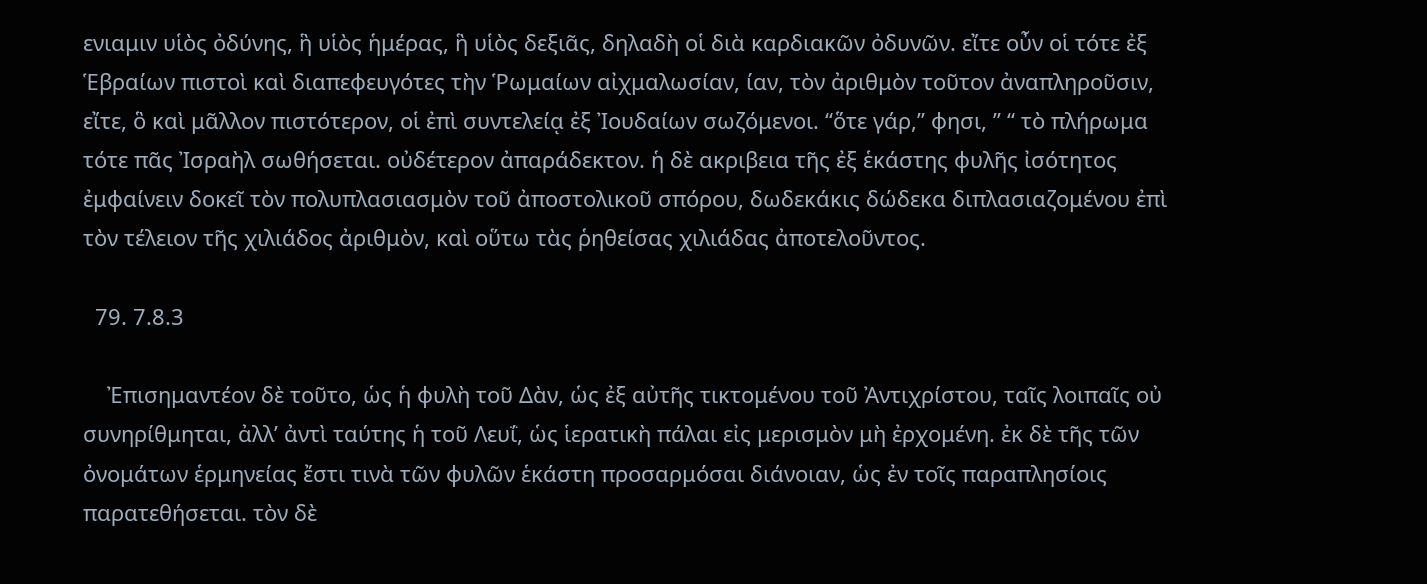ενιαμιν υἱὸς ὀδύνης, ἣ υἱὸς ἡμέρας, ἣ υἱὸς δεξιᾶς, δηλαδὴ οἱ διὰ καρδιακῶν ὀδυνῶν. εἴτε οὖν οἱ τότε ἐξ Ἑβραίων πιστοὶ καὶ διαπεφευγότες τὴν Ῥωμαίων αἰχμαλωσίαν, ίαν, τὸν ἀριθμὸν τοῦτον ἀναπληροῦσιν, εἴτε, ὃ καὶ μᾶλλον πιστότερον, οἱ ἐπὶ συντελείᾳ ἐξ Ἰουδαίων σωζόμενοι. “ὅτε γάρ,” φησι, ” “ τὸ πλήρωμα τότε πᾶς Ἰσραὴλ σωθήσεται. οὐδέτερον ἀπαράδεκτον. ἡ δὲ ακριβεια τῆς ἐξ ἑκάστης φυλῆς ἰσότητος ἐμφαίνειν δοκεῖ τὸν πολυπλασιασμὸν τοῦ ἀποστολικοῦ σπόρου, δωδεκάκις δώδεκα διπλασιαζομένου ἐπὶ τὸν τέλειον τῆς χιλιάδος ἀριθμὸν, καὶ οὕτω τὰς ῥηθείσας χιλιάδας ἀποτελοῦντος.

  79. 7.8.3

    Ἐπισημαντέον δὲ τοῦτο, ὡς ἡ φυλὴ τοῦ Δὰν, ὡς ἐξ αὐτῆς τικτομένου τοῦ Ἀντιχρίστου, ταῖς λοιπαῖς οὐ συνηρίθμηται, ἀλλ’ ἀντὶ ταύτης ἡ τοῦ Λευΐ, ὡς ἱερατικὴ πάλαι εἰς μερισμὸν μὴ ἐρχομένη. ἐκ δὲ τῆς τῶν ὀνομάτων ἑρμηνείας ἔστι τινὰ τῶν φυλῶν ἑκάστη προσαρμόσαι διάνοιαν, ὡς ἐν τοῖς παραπλησίοις παρατεθήσεται. τὸν δὲ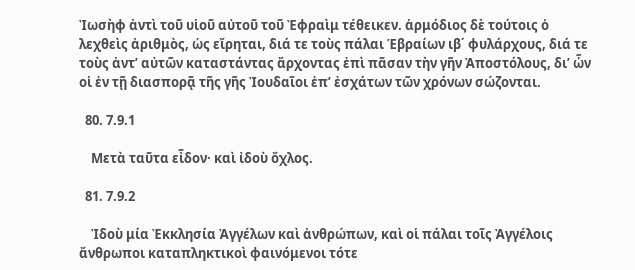Ἰωσὴφ ἀντὶ τοῦ υἱοῦ αὐτοῦ τοῦ Ἐφραὶμ τέθεικεν. ἁρμόδιος δὲ τούτοις ὁ λεχθεὶς ἀριθμὸς, ὡς εἴρηται, διά τε τοὺς πάλαι Ἑβραίων ιβ΄ φυλάρχους, διά τε τοὺς ἀντ’ αὐτῶν καταστάντας ἄρχοντας ἐπὶ πᾶσαν τὴν γῆν Ἀποστόλους, δι’ ὧν οἱ ἐν τῇ διασπορᾷ τῆς γῆς Ἰουδαῖοι ἐπ’ ἐσχάτων τῶν χρόνων σώζονται.

  80. 7.9.1

    Μετὰ ταῦτα εἶδον· καὶ ἰδοὺ ὄχλος.

  81. 7.9.2

    Ἰδοὺ μία Ἐκκλησία Ἀγγέλων καὶ ἀνθρώπων, καὶ οἱ πάλαι τοῖς Ἀγγέλοις ἄνθρωποι καταπληκτικοὶ φαινόμενοι τότε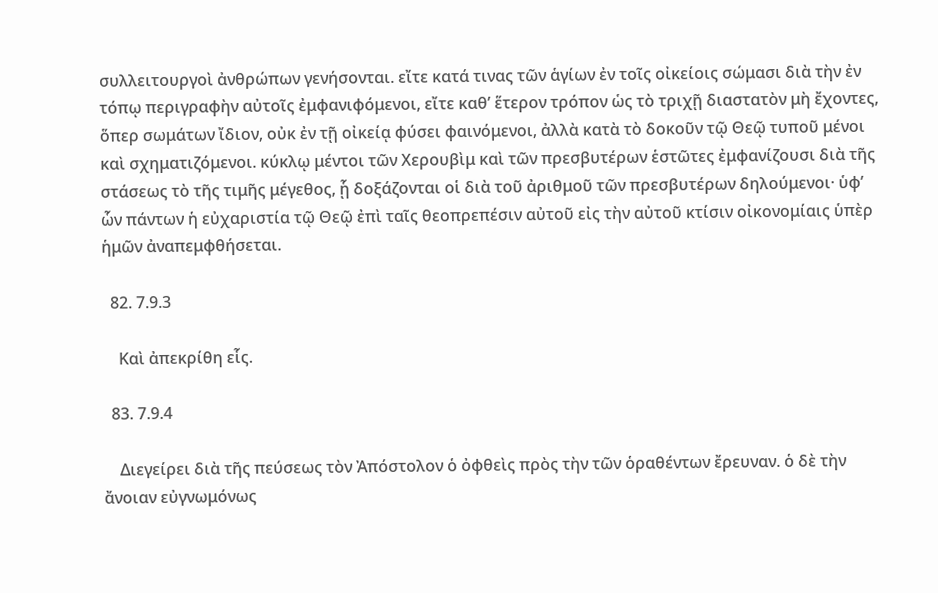συλλειτουργοὶ ἀνθρώπων γενήσονται. εἴτε κατά τινας τῶν ἁγίων ἐν τοῖς οἰκείοις σώμασι διὰ τὴν ἐν τόπῳ περιγραφὴν αὐτοῖς ἐμφανιφόμενοι, εἴτε καθ’ ἕτερον τρόπον ὡς τὸ τριχῇ διαστατὸν μὴ ἔχοντες, ὅπερ σωμάτων ἴδιον, οὐκ ἐν τῇ οἰκείᾳ φύσει φαινόμενοι, ἀλλὰ κατὰ τὸ δοκοῦν τῷ Θεῷ τυποῦ μένοι καὶ σχηματιζόμενοι. κύκλῳ μέντοι τῶν Χερουβὶμ καὶ τῶν πρεσβυτέρων ἑστῶτες ἐμφανίζουσι διὰ τῆς στάσεως τὸ τῆς τιμῆς μέγεθος, ᾗ δοξάζονται οἱ διὰ τοῦ ἀριθμοῦ τῶν πρεσβυτέρων δηλούμενοι· ὑφ’ ὧν πάντων ἡ εὐχαριστία τῷ Θεῷ ἐπὶ ταῖς θεοπρεπέσιν αὐτοῦ εἰς τὴν αὐτοῦ κτίσιν οἰκονομίαις ὑπὲρ ἡμῶν ἀναπεμφθήσεται.

  82. 7.9.3

    Καὶ ἀπεκρίθη εἷς.

  83. 7.9.4

    Διεγείρει διὰ τῆς πεύσεως τὸν Ἀπόστολον ὁ ὀφθεὶς πρὸς τὴν τῶν ὁραθέντων ἔρευναν. ὁ δὲ τὴν ἄνοιαν εὐγνωμόνως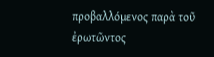προβαλλόμενος παρὰ τοῦ ἐρωτῶντος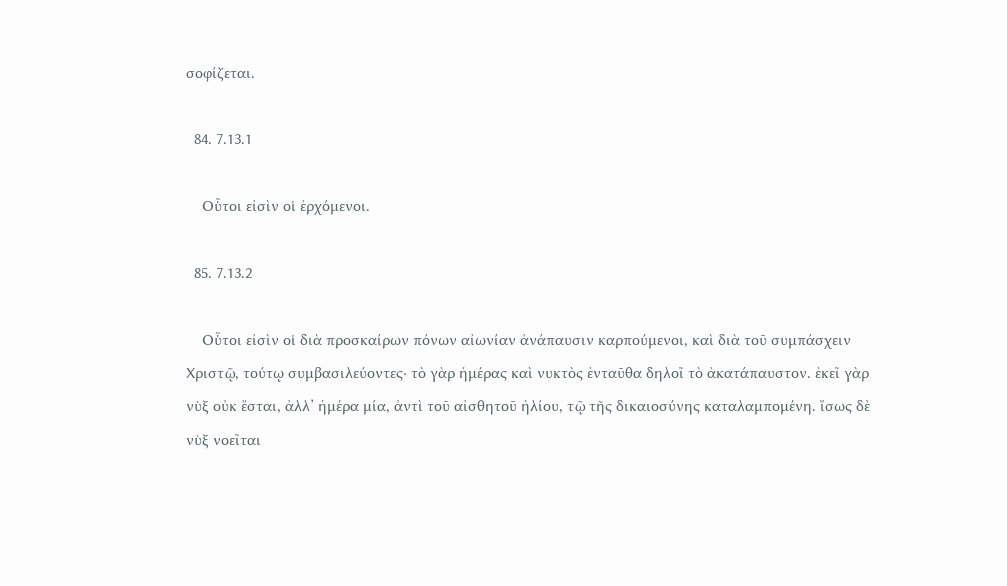σοφίζεται.

  84. 7.13.1

    Οὗτοι εἰσὶν οἱ ἐρχόμενοι.

  85. 7.13.2

    Οὗτοι εἰσὶν οἱ διὰ προσκαίρων πόνων αἰωνίαν ἀνάπαυσιν καρπούμενοι, καὶ διὰ τοῦ συμπάσχειν Χριστῷ, τούτῳ συμβασιλεύοντες· τὸ γὰρ ἡμέρας καὶ νυκτὸς ἐνταῦθα δηλοῖ τὸ ἀκατάπαυστον. ἐκεῖ γὰρ νὺξ οὐκ ἔσται, ἀλλ’ ἡμέρα μία, ἀντὶ τοῦ αἰσθητοῦ ἡλίου, τῷ τῆς δικαιοσύνης καταλαμπομένη. ἴσως δὲ νὺξ νοεῖται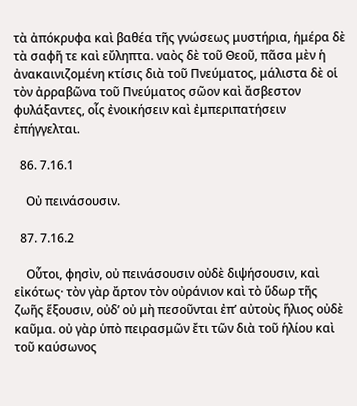τὰ ἀπόκρυφα καὶ βαθέα τῆς γνώσεως μυστήρια, ἡμέρα δὲ τὰ σαφῆ τε καὶ εὔληπτα. ναὸς δὲ τοῦ Θεοῦ, πᾶσα μὲν ἡ ἀνακαινιζομένη κτίσις διὰ τοῦ Πνεύματος, μάλιστα δὲ οἱ τὸν ἀρραβῶνα τοῦ Πνεύματος σῶον καὶ ἄσβεστον φυλάξαντες, οἷς ἐνοικήσειν καὶ ἐμπεριπατήσειν ἐπήγγελται.

  86. 7.16.1

    Οὐ πεινάσουσιν.

  87. 7.16.2

    Οὗτοι, φησὶν, οὐ πεινάσουσιν οὐδὲ διψήσουσιν, καὶ εἰκότως· τὸν γὰρ ἄρτον τὸν οὐράνιον καὶ τὸ ὕδωρ τῆς ζωῆς ἕξουσιν, οὐδ’ οὐ μὴ πεσοῦνται ἐπ’ αὐτοὺς ἥλιος οὐδὲ καῦμα. οὐ γὰρ ὑπὸ πειρασμῶν ἔτι τῶν διὰ τοῦ ἡλίου καὶ τοῦ καύσωνος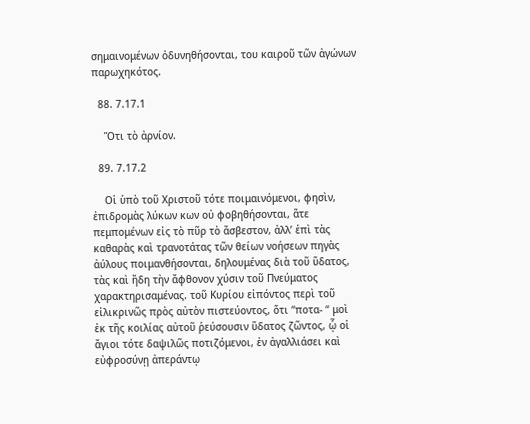σημαινομένων ὀδυνηθήσονται, του καιροῦ τῶν ἀγώνων παρωχηκότος.

  88. 7.17.1

    Ὅτι τὸ ἀρνίον.

  89. 7.17.2

    Οἱ ὑπὸ τοῦ Χριστοῦ τότε ποιμαινόμενοι, φησὶν, ἐπιδρομὰς λύκων κων οὐ φοβηθήσονται, ἅτε πεμπομένων εἰς τὸ πῦρ τὸ ἄσβεστον, ἀλλ’ ἐπὶ τὰς καθαρὰς καὶ τρανοτάτας τῶν θείων νοήσεων πηγὰς ἀύλους ποιμανθήσονται, δηλουμένας διὰ τοῦ ὕδατος, τὰς καὶ ἤδη τὴν ἄφθονον χύσιν τοῦ Πνεύματος χαρακτηρισαμένας. τοῦ Κυρίου εἰπόντος περὶ τοῦ εἰλικρινῶς πρὸς αὐτὸν πιστεύοντος, ὅτι “ποτα- “ μοὶ ἐκ τῆς κοιλίας αὐτοῦ ῥεύσουσιν ὕδατος ζῶντος, ᾧ οἱ ἄγιοι τότε δαψιλῶς ποτιζόμενοι, ἐν ἀγαλλιάσει καὶ εὐφροσύνῃ ἀπεράντῳ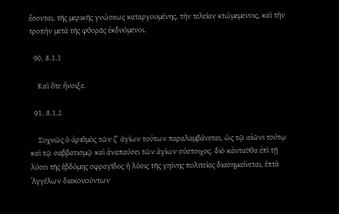ἔσονται, τῆς μερικῆς γνώσεως καταργουμένης, τὴν τελείαν κτώμεμενοις, καὶ τὴν τροπὴν μετὰ τῆς φθορᾶς ἐκδυόμενοι.

  90. 8.1.1

    Καὶ ὅτε ἤνοιξε.

  91. 8.1.2

    Συχνῶς ὁ ἀριθμὸς τῶν ζ΄ ἁγίων τούτων παραλαμβάνεται, ὡς τῷ αἰῶνι τούτῳ καὶ τῷ σαββατισμῷ καὶ ἀναπαύσει τῶν ἁγίων σύστοιχος. διὸ κἀνταῦθα ἐπὶ τῇ λύσει τῆς ἑβδόμης σφραγῖδος ἡ λύσις τῆς γηίνης πολιτείας διασημαίνεται, ἑπτὰ Ἀγγέλων διακονούντων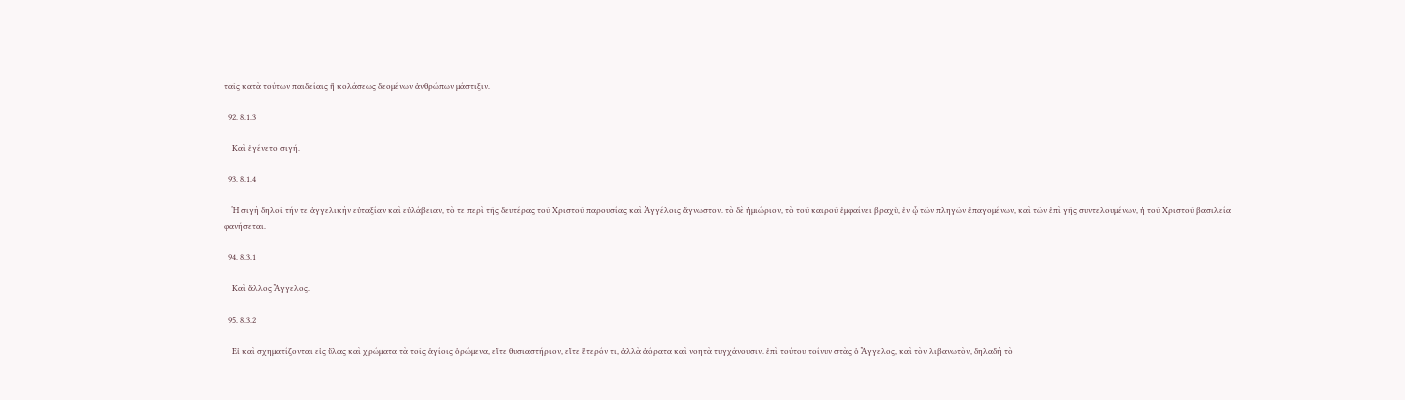ταῖς κατὰ τούτων παιδείαις ἣ κολάσεως δεομένων ἀνθρώπων μάστιξιν.

  92. 8.1.3

    Καὶ ἐγένετο σιγή.

  93. 8.1.4

    Ἡ σιγὴ δηλοῖ τήν τε ἀγγελικὴν εὐταξίαν καὶ εὐλάβειαν, τὸ τε περὶ τῆς δευτέρας τοῦ Χριστοῦ παρουσίας καὶ Ἀγγέλοις ἄγνωστον. τὸ δὲ ἡμιώριον, τὸ τοῦ καιροῦ ἐμφαίνει βραχὺ, ἐν ᾧ τῶν πληγῶν ἐπαγομένων, καὶ τῶν ἐπὶ γῆς συντελουμένων, ἡ τοῦ Χριστοῦ βασιλεία φανήσεται.

  94. 8.3.1

    Καὶ ἄλλος Ἄγγελος.

  95. 8.3.2

    Εἰ καὶ σχηματίζονται εἰς ὕλας καὶ χρώματα τὰ τοῖς ἁγίοις ὁρώμενα, εἴτε θυσιαστήριον, εἴτε ἕτερόν τι, ἀλλὰ ἀόρατα καὶ νοητὰ τυγχάνουσιν. ἐπὶ τούτου τοίνυν στὰς ὁ Ἄγγελος, καὶ τὸν λιβανωτὸν, δηλαδὴ τὸ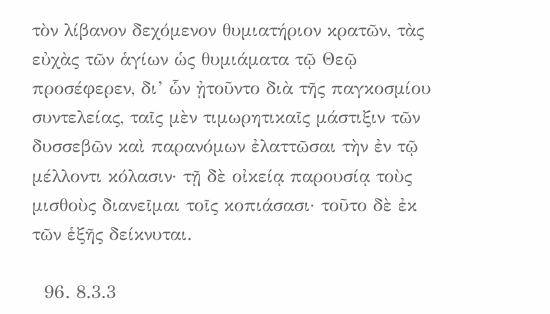τὸν λίβανον δεχόμενον θυμιατήριον κρατῶν, τὰς εὐχὰς τῶν ἁγίων ὡς θυμιάματα τῷ Θεῷ προσέφερεν, δι’ ὧν ᾐτοῦντο διὰ τῆς παγκοσμίου συντελείας, ταῖς μὲν τιμωρητικαῖς μάστιξιν τῶν δυσσεβῶν καὶ παρανόμων ἐλαττῶσαι τὴν ἐν τῷ μέλλοντι κόλασιν· τῇ δὲ οἰκείᾳ παρουσίᾳ τοὺς μισθοὺς διανεῖμαι τοῖς κοπιάσασι· τοῦτο δὲ ἐκ τῶν ἑξῆς δείκνυται.

  96. 8.3.3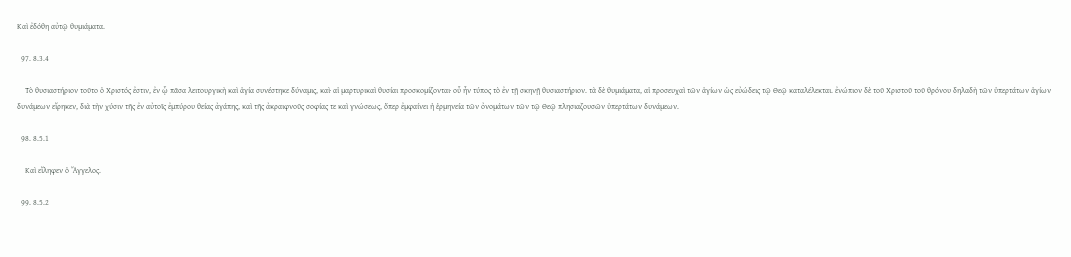Καὶ ἐδόθη αὐτῷ θυμιάματα.

  97. 8.3.4

    Τὸ θυσιαστήριον τοῦτο ὁ Χριστός ἐστιν, ἐν ᾧ πᾶσα λειτουργικὴ καὶ ἁγία συνέστηκε δύναμις, καὶ· αἱ μαρτυρικαὶ θυσίαι προσκομίζονται· οὗ ἦν τύπος τὸ ἐν τῇ σκηνῇ θυσιαστήριον. τὰ δὲ θυμιάματα, αἱ προσευχαὶ τῶν ἁγίων ὡς εὐώδεις τῷ Θεῷ καταλέλεκται. ἐνώπιον δὲ τοῦ Χριστοῦ τοῦ θρόνου δηλαδὴ τῶν ὑπερτάτων ἁγίων δυνάμεων εἴρηκεν, διὰ τὴν χύσιν τῆς ἐν αὐτοῖς ἐμπύρου θείας ἀγάπης, καὶ τῆς ἀκραιφνοῦς σοφίας τε καὶ γνώσεως, ὅπερ ἐμφαίνει ἡ ἑρμηνεία τῶν ὀνομάτων τῶν τῷ Θεῷ πλησιαζουσῶν ὑπερτάτων δυνάμεων.

  98. 8.5.1

    Καὶ εἴληφεν ὁ Ἄγγελος.

  99. 8.5.2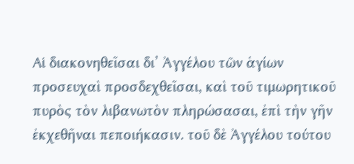Αἱ διακονηθεῖσαι δι’ Ἀγγέλου τῶν ἁγίων προσευχαὶ προσδεχθεῖσαι, καὶ τοῦ τιμωρητικοῦ πυρὸς τὸν λιβανωτὸν πληρώσασαι, ἐπὶ τὴν γῆν ἐκχεθῆναι πεποιήκασιν. τοῦ δὲ Ἀγγέλου τούτου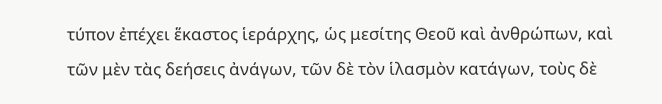τύπον ἐπέχει ἕκαστος ἱεράρχης, ὡς μεσίτης Θεοῦ καὶ ἀνθρώπων, καὶ τῶν μὲν τὰς δεήσεις ἀνάγων, τῶν δὲ τὸν ἱλασμὸν κατάγων, τοὺς δὲ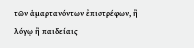τῶν ἁμαρτανόντων ἐπιστρέφων, ἢ λόγῳ ἢ παιδείαις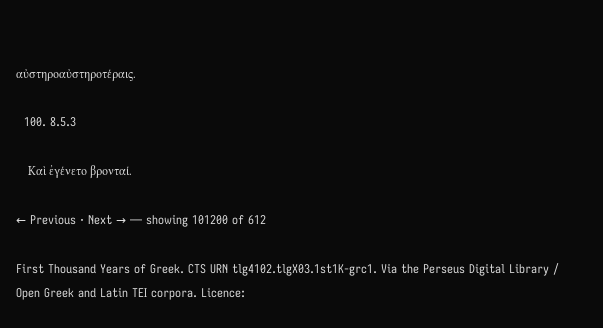αὐστηροαὐστηροτέραις.

  100. 8.5.3

    Καὶ ἐγένετο βρονταί.

← Previous · Next → — showing 101200 of 612

First Thousand Years of Greek. CTS URN tlg4102.tlgX03.1st1K-grc1. Via the Perseus Digital Library / Open Greek and Latin TEI corpora. Licence: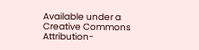Available under a Creative Commons Attribution-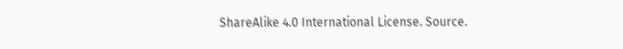ShareAlike 4.0 International License. Source.